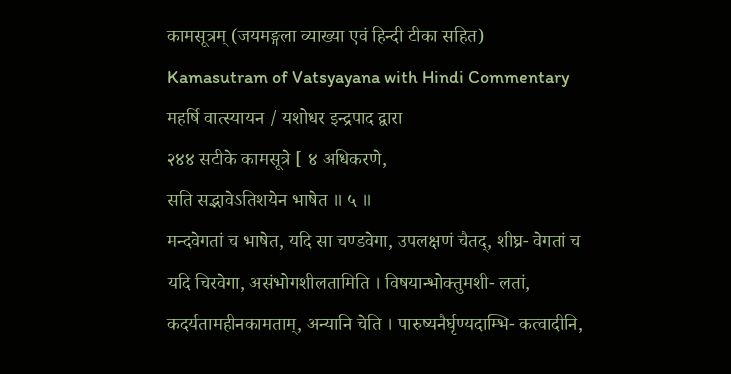कामसूत्रम् (जयमङ्गला व्याख्या एवं हिन्दी टीका सहित)
Kamasutram of Vatsyayana with Hindi Commentary
महर्षि वात्स्यायन / यशोधर इन्द्रपाद द्वारा
२४४ सटीके कामसूत्रे [ ४ अधिकरणे,
सति सद्भावेऽतिशयेन भाषेत ॥ ५ ॥
मन्दवेगतां च भाषेत, यदि सा चण्डवेगा, उपलक्षणं चैतद्, शीघ्र- वेगतां च यदि चिरवेगा, असंभोगशीलतामिति । विषयान्भोक्तुमशी- लतां, कदर्यतामहीनकामताम्, अन्यानि चेति । पारुष्यनैर्घृण्यदाम्भि- कत्वादीनि,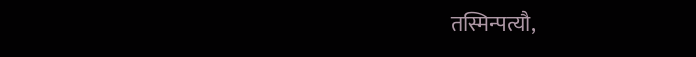तस्मिन्पत्यौ,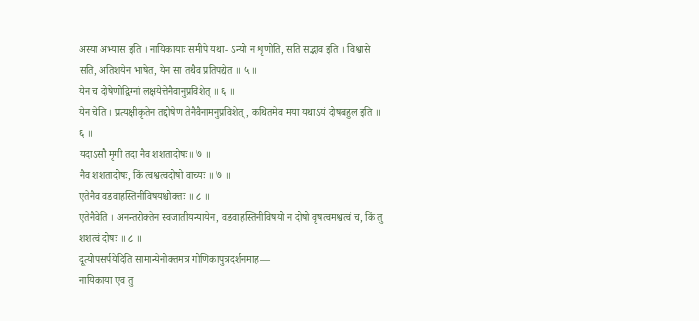अस्या अभ्यास इति । नायिकायाः समीपे यथा- ऽन्यो न शृणोति, सति सद्भाव इति । विश्वासे सति, अतिशयेन भाषेत, येन सा तथैव प्रतिपद्येत ॥ ५ ॥
येन च दोषेणोद्विग्नां लक्षयेत्तेनैवानुप्रविशेत् ॥ ६ ॥
येन चेति । प्रत्यक्षीकृतेन तद्दोषेण तेनैवैनामनुप्रविशेत्, कथितमेव मया यथाऽयं दोषबहुल इति ॥ ६ ॥
यदाऽसौ मृगी तदा नैव शशतादोषः॥ ७ ॥
नैव शशतादोषः, किं त्वश्वत्वदोषो वाच्यः ॥ ७ ॥
एतेनैव वडवाहस्तिनीविषयश्चोक्तः ॥ ८ ॥
एतेनैवेति । अनन्तरोक्तेन स्वजातीयन्यायेन, वडवाहस्तिनीविषयो न दोषो वृषत्वमश्वत्वं च, किं तु शशत्वं दोषः ॥ ८ ॥
दूत्योपसर्पयेदिति सामान्येनोक्तमत्र गोणिकापुत्रदर्शनमाह—
नायिकाया एव तु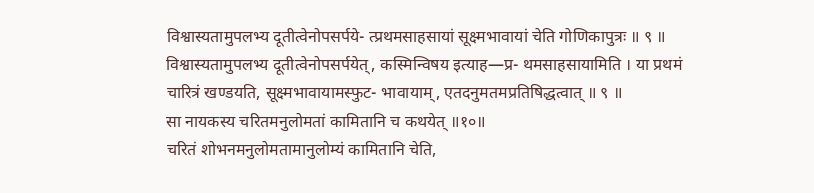विश्वास्यतामुपलभ्य दूतीत्वेनोपसर्पये- त्प्रथमसाहसायां सूक्ष्मभावायां चेति गोणिकापुत्रः ॥ ९ ॥
विश्वास्यतामुपलभ्य दूतीत्वेनोपसर्पयेत्, कस्मिन्विषय इत्याह—प्र- थमसाहसायामिति । या प्रथमं चारित्रं खण्डयति, सूक्ष्मभावायामस्फुट- भावायाम्, एतदनुमतमप्रतिषिद्धत्वात् ॥ ९ ॥
सा नायकस्य चरितमनुलोमतां कामितानि च कथयेत् ॥१०॥
चरितं शोभनमनुलोमतामानुलोम्यं कामितानि चेति,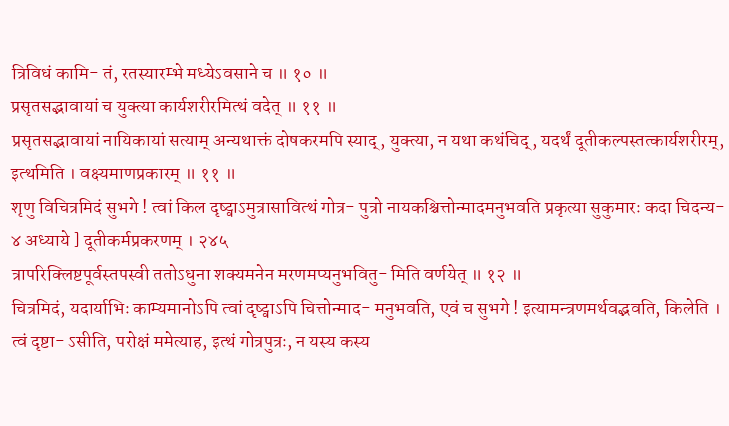त्रिविधं कामि- तं, रतस्यारम्भे मध्येऽवसाने च ॥ १० ॥
प्रसृतसद्भावायां च युक्त्या कार्यशरीरमित्थं वदेत् ॥ ११ ॥
प्रसृतसद्भावायां नायिकायां सत्याम् अन्यथाक्तं दोषकरमपि स्याद्, युक्त्या, न यथा कथंचिद्, यदर्थं दूतीकल्पस्तत्कार्यशरीरम्, इत्थमिति । वक्ष्यमाणप्रकारम् ॥ ११ ॥
शृणु विचित्रमिदं सुभगे ! त्वां किल दृष्ट्वाऽमुत्रासावित्थं गोत्र- पुत्रो नायकश्चित्तोन्मादमनुभवति प्रकृत्या सुकुमारः कदा चिदन्य-
४ अध्याये ] दूतीकर्मप्रकरणम् । २४५
त्रापरिक्लिष्टपूर्वस्तपस्वी ततोऽधुना शक्यमनेन मरणमप्यनुभवितु- मिति वर्णयेत् ॥ १२ ॥
चित्रमिदं, यदार्याभिः काम्यमानोऽपि त्वां दृष्ट्वाऽपि चित्तोन्माद- मनुभवति, एवं च सुभगे ! इत्यामन्त्रणमर्थवद्भवति, किलेति । त्वं दृष्टा- ऽसीति, परोक्षं ममेत्याह, इत्थं गोत्रपुत्रः, न यस्य कस्य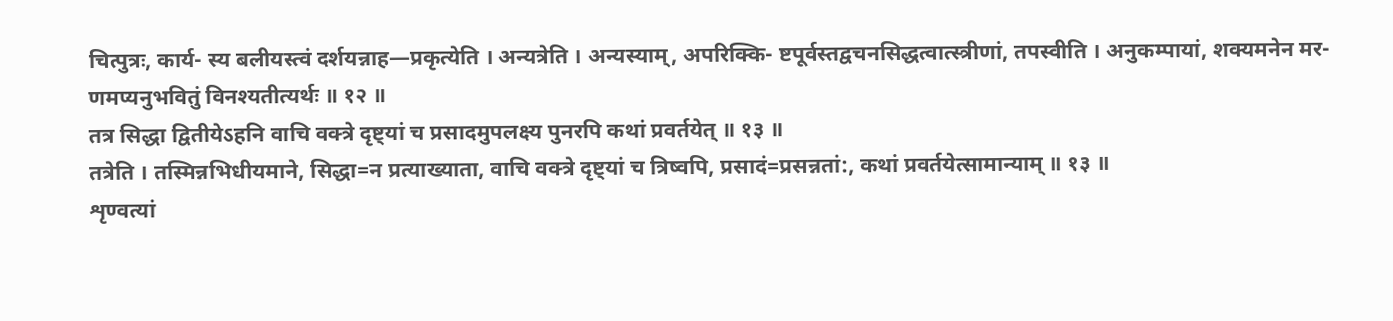चित्पुत्रः, कार्य- स्य बलीयस्त्वं दर्शयन्नाह—प्रकृत्येति । अन्यत्रेति । अन्यस्याम्, अपरिक्कि- ष्टपूर्वस्तद्वचनसिद्धत्वात्स्त्रीणां, तपस्वीति । अनुकम्पायां, शक्यमनेन मर- णमप्यनुभवितुं विनश्यतीत्यर्थः ॥ १२ ॥
तत्र सिद्धा द्वितीयेऽहनि वाचि वक्त्रे दृष्ट्यां च प्रसादमुपलक्ष्य पुनरपि कथां प्रवर्तयेत् ॥ १३ ॥
तत्रेति । तस्मिन्नभिधीयमाने, सिद्धा=न प्रत्याख्याता, वाचि वक्त्रे दृष्ट्यां च त्रिष्वपि, प्रसादं=प्रसन्नतां:, कथां प्रवर्तयेत्सामान्याम् ॥ १३ ॥
शृण्वत्यां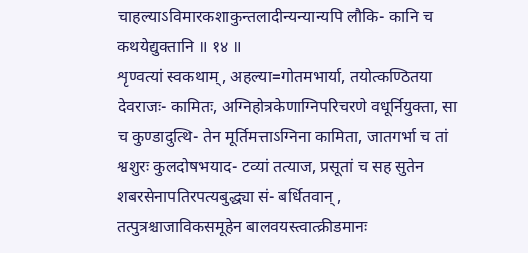चाहल्याऽविमारकशाकुन्तलादीन्यन्यान्यपि लौकि- कानि च कथयेद्युक्तानि ॥ १४ ॥
शृण्वत्यां स्वकथाम्, अहल्या=गोतमभार्या, तयोत्कण्ठितया देवराजः- कामितः, अग्निहोत्रकेणाग्निपरिचरणे वधूर्नियुक्ता, सा च कुण्डादुत्थि- तेन मूर्तिमत्ताऽग्निना कामिता, जातगर्भा च तां श्वशुरः कुलदोषभयाद- टव्यां तत्याज, प्रसूतां च सह सुतेन शबरसेनापतिरपत्यबुद्ध्या सं- बर्धितवान् , तत्पुत्रश्चाजाविकसमूहेन बालवयस्त्वात्क्रीडमानः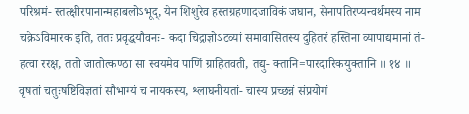परिश्रमं- स्तत्क्षीरपानान्महाबलोऽभूद्, येन शिशुरेव हस्तग्रहणादजाविकं जघान, सेनापतिरप्यन्वर्थमस्य नाम चक्रेऽविमारक इति, ततः प्रवृद्धयौवनः- कदा चिद्राज्ञोऽटव्यां समावासितस्य दुहितरं हस्तिना व्यापाद्यमानां तं- हत्वा ररक्ष, ततो जातोत्कण्ठा सा स्वयमेव पाणिं ग्राहितवती, तद्यु- क्तानि=पारदारिकयुक्तानि ॥ १४ ॥
वृषतां चतुःषष्टिविज्ञतां सौभाग्यं च नायकस्य, श्लाघनीयतां- चास्य प्रच्छन्नं संप्रयोगं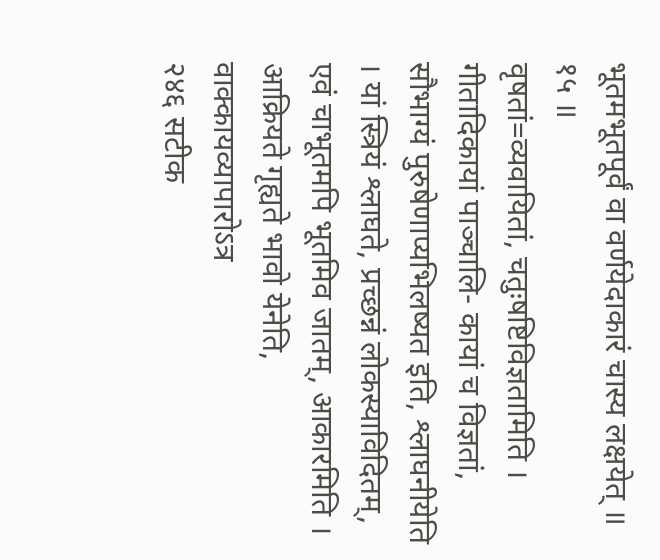भूतमभूतपूर्वं वा वर्णयेदाकारं चास्य लक्षयेत् ॥ १५ ॥
वृषतां=व्यवायितां, चतुःषष्टिविज्ञतामिति । गीतादिकायां पाञ्चालि- कायां च विज्ञतां, सौभाग्यं पुरुषेणाप्यभिलष्यत इति, श्लाघनीयेति । यां स्त्रियं श्लाघते, प्रच्छन्नं लोकस्याविदितम्, एवं चाभूतमपि भूतमिव जातम्, आकारमिति । आक्रियते गृह्यते भावो येनेति, वाक्कायव्यापारोऽत्र
२४६ सटीक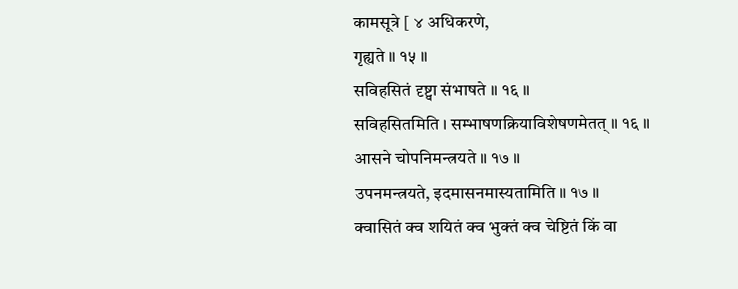कामसूत्रे [ ४ अधिकरणे,
गृह्यते ॥ १५ ॥
सविहसितं दृष्ट्वा संभाषते ॥ १६ ॥
सविहसितमिति । सम्भाषणक्रियाविशेषणमेतत् ॥ १६ ॥
आसने चोपनिमन्त्रयते ॥ १७ ॥
उपनमन्त्रयते, इदमासनमास्यतामिति ॥ १७ ॥
क्वासितं क्व शयितं क्व भुक्तं क्व चेष्टितं किं वा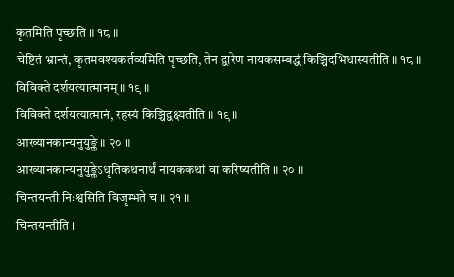कृतमिति पृच्छति ॥ १८ ॥
चेष्टितं भ्रान्तं, कृतमवश्यकर्तव्यमिति पृच्छति, तेन द्वारेण नायकसम्बद्धं किञ्चिदभिधास्यतीति ॥ १८ ॥
विविक्ते दर्शयत्यात्मानम् ॥ १९ ॥
विविक्ते दर्शयत्यात्मानं, रहस्यं किञ्चिद्वक्ष्यतीति ॥ १९ ॥
आख्यानकान्यनुयुङ्क्ते ॥ २० ॥
आख्यानकान्यनुयुङ्क्तेऽधृतिकथनार्थं नायककथां वा करिष्यतीति ॥ २० ॥
चिन्तयन्ती निःश्वसिति विजृम्भते च ॥ २१ ॥
चिन्तयन्तीति ।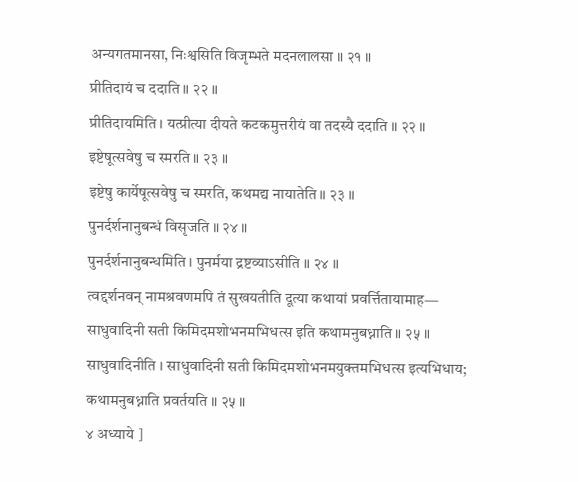अन्यगतमानसा, निःश्वसिति विजृम्भते मदनलालसा ॥ २१ ॥
प्रीतिदायं च ददाति ॥ २२ ॥
प्रीतिदायमिति । यत्प्रीत्या दीयते कटकमुत्तरीयं वा तदस्यै ददाति ॥ २२ ॥
इष्टेषूत्सवेषु च स्मरति ॥ २३ ॥
इष्टेषु कार्येषूत्सवेषु च स्मरति, कथमद्य नायातेति ॥ २३ ॥
पुनर्दर्शनानुबन्धं विसृजति ॥ २४ ॥
पुनर्दर्शनानुबन्धमिति । पुनर्मया द्रष्टव्याऽसीति ॥ २४ ॥
त्वद्दर्शनवन् नामश्रवणमपि तं सुखयतीति दूत्या कथायां प्रवर्त्तितायामाह—
साधुवादिनी सती किमिदमशोभनमभिधत्स इति कथामनुबध्नाति ॥ २५ ॥
साधुवादिनीति । साधुवादिनी सती किमिदमशोभनमयुक्तमभिधत्स इत्यभिधाय; कथामनुबध्नाति प्रवर्तयति ॥ २५ ॥
४ अध्याये ]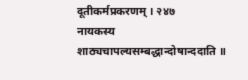दूतीकर्मप्रकरणम् । २४७
नायकस्य शाठ्यचापल्यसम्बद्धान्दोषान्ददाति ॥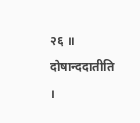२६ ॥
दोषान्ददातीति ।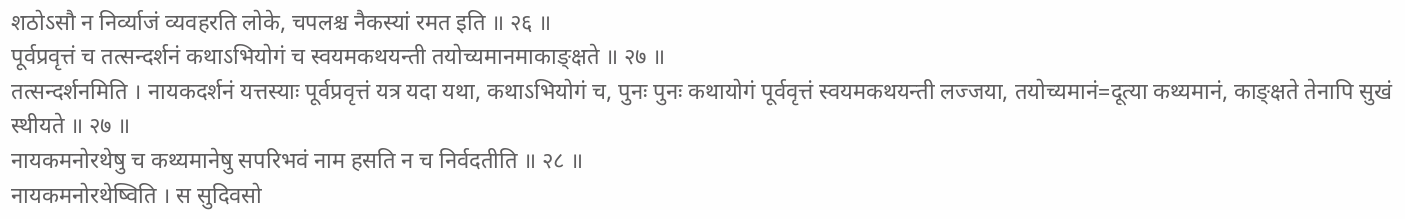शठोऽसौ न निर्व्याजं व्यवहरति लोके, चपलश्च नैकस्यां रमत इति ॥ २६ ॥
पूर्वप्रवृत्तं च तत्सन्दर्शनं कथाऽभियोगं च स्वयमकथयन्ती तयोच्यमानमाकाङ्क्षते ॥ २७ ॥
तत्सन्दर्शनमिति । नायकदर्शनं यत्तस्याः पूर्वप्रवृत्तं यत्र यदा यथा, कथाऽभियोगं च, पुनः पुनः कथायोगं पूर्ववृत्तं स्वयमकथयन्ती लज्जया, तयोच्यमानं=दूत्या कथ्यमानं, काङ्क्षते तेनापि सुखं स्थीयते ॥ २७ ॥
नायकमनोरथेषु च कथ्यमानेषु सपरिभवं नाम हसति न च निर्वदतीति ॥ २८ ॥
नायकमनोरथेष्विति । स सुदिवसो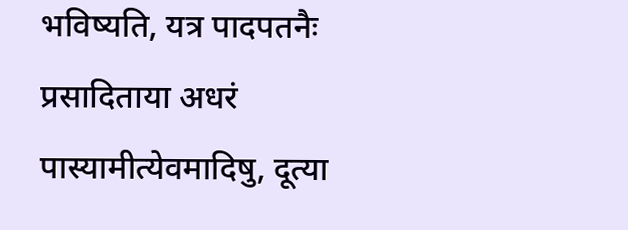भविष्यति, यत्र पादपतनैः प्रसादिताया अधरं पास्यामीत्येवमादिषु, दूत्या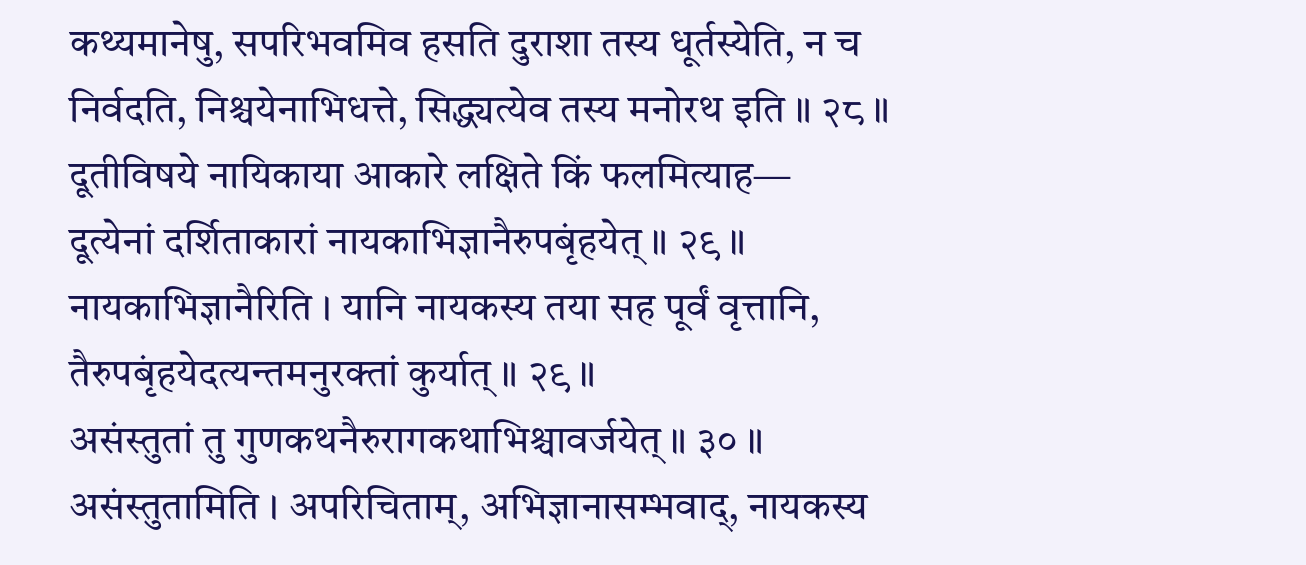कथ्यमानेषु, सपरिभवमिव हसति दुराशा तस्य धूर्तस्येति, न च निर्वदति, निश्चयेनाभिधत्ते, सिद्ध्यत्येव तस्य मनोरथ इति ॥ २८ ॥
दूतीविषये नायिकाया आकारे लक्षिते किं फलमित्याह—
दूत्येनां दर्शिताकारां नायकाभिज्ञानैरुपबृंहयेत् ॥ २९ ॥
नायकाभिज्ञानैरिति । यानि नायकस्य तया सह पूर्वं वृत्तानि, तैरुपबृंहयेदत्यन्तमनुरक्तां कुर्यात् ॥ २९ ॥
असंस्तुतां तु गुणकथनैरुरागकथाभिश्चावर्जयेत् ॥ ३० ॥
असंस्तुतामिति । अपरिचिताम्, अभिज्ञानासम्भवाद्, नायकस्य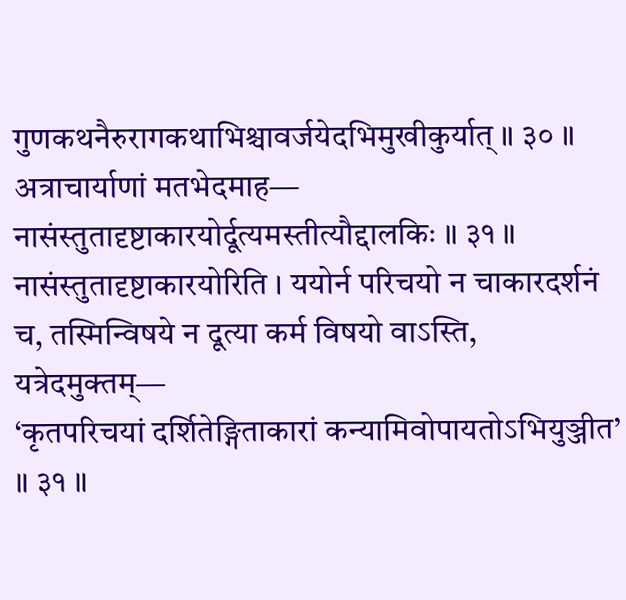गुणकथनैरुरागकथाभिश्चावर्जयेदभिमुखीकुर्यात् ॥ ३० ॥
अत्राचार्याणां मतभेदमाह—
नासंस्तुतादृष्टाकारयोर्दूत्यमस्तीत्यौद्दालकिः ॥ ३१ ॥
नासंस्तुतादृष्टाकारयोरिति । ययोर्न परिचयो न चाकारदर्शनं च, तस्मिन्विषये न दूत्या कर्म विषयो वाऽस्ति, यत्रेदमुक्तम्—
‘कृतपरिचयां दर्शितेङ्गिताकारां कन्यामिवोपायतोऽभियुञ्जीत’ ॥ ३१ ॥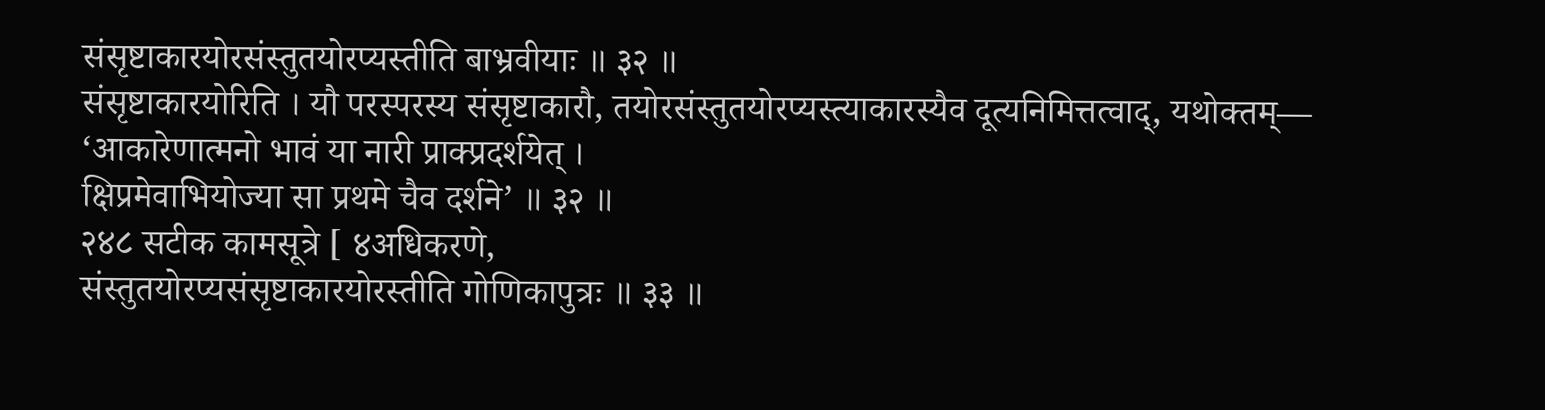संसृष्टाकारयोरसंस्तुतयोरप्यस्तीति बाभ्रवीयाः ॥ ३२ ॥
संसृष्टाकारयोरिति । यौ परस्परस्य संसृष्टाकारौ, तयोरसंस्तुतयोरप्यस्त्याकारस्यैव दूत्यनिमित्तत्वाद्, यथोक्तम्—
‘आकारेणात्मनो भावं या नारी प्राक्प्रदर्शयेत् ।
क्षिप्रमेवाभियोज्या सा प्रथमे चैव दर्शने’ ॥ ३२ ॥
२४८ सटीक कामसूत्रे [ ४अधिकरणे,
संस्तुतयोरप्यसंसृष्टाकारयोरस्तीति गोणिकापुत्रः ॥ ३३ ॥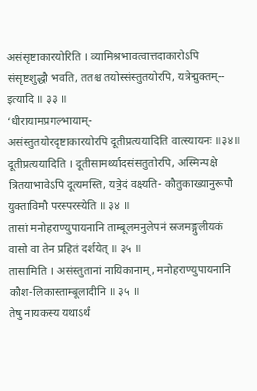असंसृष्टाकारयोरिति । व्यामिश्रभावत्वात्तदाकारोऽपि संसृष्टशुद्धौ भवति, ततश्च तयोस्संस्तुतयोरपि, यत्रेद्मुक्तम्--
इत्यादि ॥ ३३ ॥
‘धीरायामप्रगल्भायाम्-
असंस्तुतयोरदृष्टाकारयोरपि दूतीप्रत्ययादिति वात्स्यायनः ॥३४॥
दूतीप्रत्ययादिति । दूतीसामर्थ्यादसंसतुतोरपि, अस्मिन्पक्षे त्रितयाभावेऽपि दूत्यमस्ति, यत्रे॒दं वक्ष्यति- कौतुकाख्यानुरूपौ युक्ताविमौ परस्परस्येति ॥ ३४ ॥
तासां मनोहराण्युपायनानि ताम्बूलमनुलेपनं स्रजमङ्गुलीयकं वासो वा तेन प्रहितं दर्शयेत् ॥ ३५ ॥
तासामिति । असंस्तुतानां नायिकानाम्, मनोहराण्युपायनानि कौश-लिकास्ताम्बूलादीनि ॥ ३५ ॥
तेषु नायकस्य यथाऽर्थं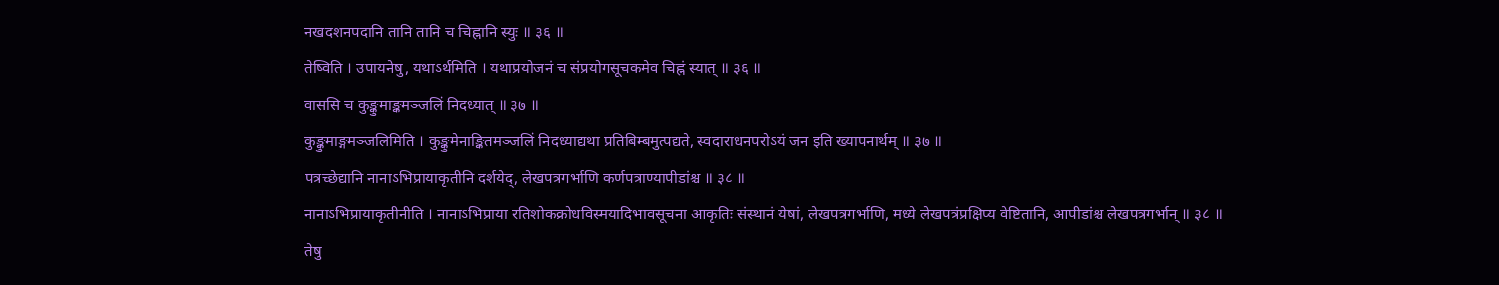नखदशनपदानि तानि तानि च चिह्नानि स्युः ॥ ३६ ॥
तेष्विति । उपायनेषु, यथाऽर्थमिति । यथाप्रयोजनं च संप्रयोगसूचकमेव चिह्नं स्यात् ॥ ३६ ॥
वाससि च कुङ्कुमाङ्कमञ्जलिं निदध्यात् ॥ ३७ ॥
कुङ्कुमाङ्गमञ्जलिमिति । कुङ्कुमेनाङ्कितमञ्जलिं निदध्याद्यथा प्रतिबिम्बमुत्पद्यते, स्वदाराधनपरोऽयं जन इति ख्यापनार्थम् ॥ ३७ ॥
पत्रच्छेद्यानि नानाऽभिप्रायाकृतीनि दर्शयेद्, लेखपत्रगर्भाणि कर्णपत्राण्यापीडांश्च ॥ ३८ ॥
नानाऽभिप्रायाकृतीनीति । नानाऽभिप्राया रतिशोकक्रोधविस्मयादिभावसूचना आकृतिः संस्थानं येषां, लेखपत्रगर्भाणि, मध्ये लेखपत्रंप्रक्षिप्य वेष्टितानि, आपीडांश्च लेखपत्रगर्भान् ॥ ३८ ॥
तेषु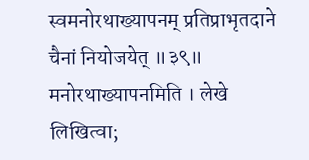स्वमनोरथाख्यापनम् प्रतिप्राभृतदाने चैनां नियोजयेत् ॥३९॥
मनोरथाख्यापनमिति । लेखे लिखित्वा;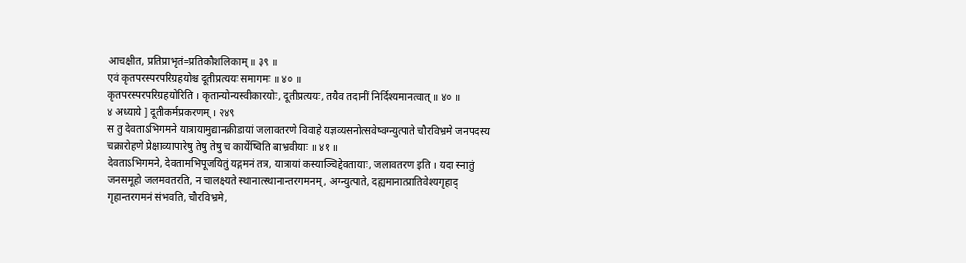आचक्षीत, प्रतिप्राभृतं=प्रतिकौशलिकाम् ॥ ३९ ॥
एवं कृतपरस्परपरिग्रहयोश्च दूतीप्रत्ययः समागमः ॥ ४० ॥
कृतपरस्परपरिग्रहयोरिति । कृतान्योन्यस्वीकारयोः, दूतीप्रत्ययः, तयैव तदानीं निर्दिश्यमानत्वात् ॥ ४० ॥
४ अध्याये ] दूतीकर्मप्रकरणम् । २४९
स तु देवताऽभिगमने यात्रायामुद्यानक्रीडायां जलावतरणे विवाहे यज्ञव्यसनोत्सवेष्वग्न्युत्पाते चौरविभ्रमे जनपदस्य चक्रारोहणे प्रेक्षाव्यापारेषु तेषु तेषु च कार्येष्विति बाभ्रवीयाः ॥ ४१ ॥
देवताऽभिगमने, देवतामभिपूजयितुं यद्गमनं तत्र, यात्रायां कस्याञ्चिद्देवतायाः, जलावतरण इति । यदा स्नातुं जनसमूहो जलमवतरति, न चालक्ष्यते स्थानात्स्थानान्तरगमनम्, अग्न्युत्पाते, दह्यमानात्प्रातिवेश्यगृहाद् गृहान्तरगमनं संभवति, चौरविभ्रमे,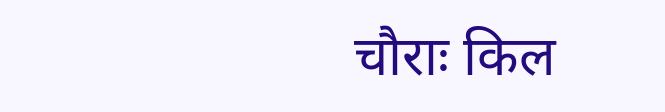चौराः किल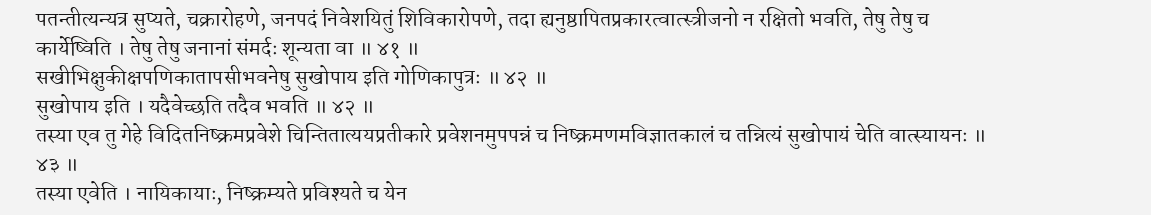पतन्तीत्यन्यत्र सुप्यते, चक्रारोहणे, जनपदं निवेशयितुं शिविकारोपणे, तदा ह्यनुष्ठापितप्रकारत्वात्स्त्रीजनो न रक्षितो भवति, तेषु तेषु च कार्येष्विति । तेषु तेषु जनानां संमर्दः शून्यता वा ॥ ४१ ॥
सखीभिक्षुकीक्षपणिकातापसीभवनेषु सुखोपाय इति गोणिकापुत्रः ॥ ४२ ॥
सुखोपाय इति । यदैवेच्छति तदैव भवति ॥ ४२ ॥
तस्या एव तु गेहे विदितनिष्क्रमप्रवेशे चिन्तितात्ययप्रतीकारे प्रवेशनमुपपन्नं च निष्क्रमणमविज्ञातकालं च तन्नित्यं सुखोपायं चेति वात्स्यायनः ॥ ४३ ॥
तस्या एवेति । नायिकायाः, निष्क्रम्यते प्रविश्यते च येन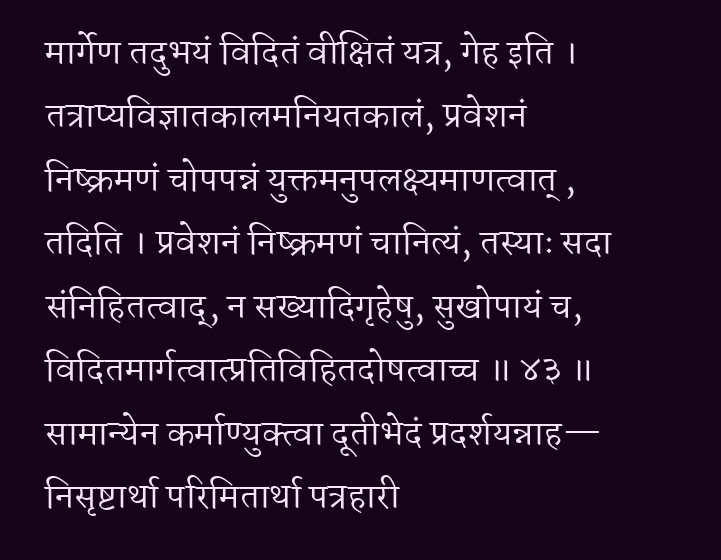मार्गेण तदुभयं विदितं वीक्षितं यत्र, गेह इति । तत्राप्यविज्ञातकालमनियतकालं, प्रवेशनं निष्क्रमणं चोपपन्नं युक्तमनुपलक्ष्यमाणत्वात् , तदिति । प्रवेशनं निष्क्रमणं चानित्यं, तस्याः सदा संनिहितत्वाद्, न सख्यादिगृहेषु, सुखोपायं च, विदितमार्गत्वात्प्रतिविहितदोषत्वाच्च ॥ ४३ ॥
सामान्येन कर्माण्युक्त्वा दूतीभेदं प्रदर्शयन्नाह—
निसृष्टार्था परिमितार्था पत्रहारी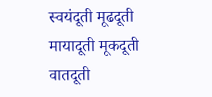स्वयंदूती मूढदूती मायादूती मूकदूती वातदूती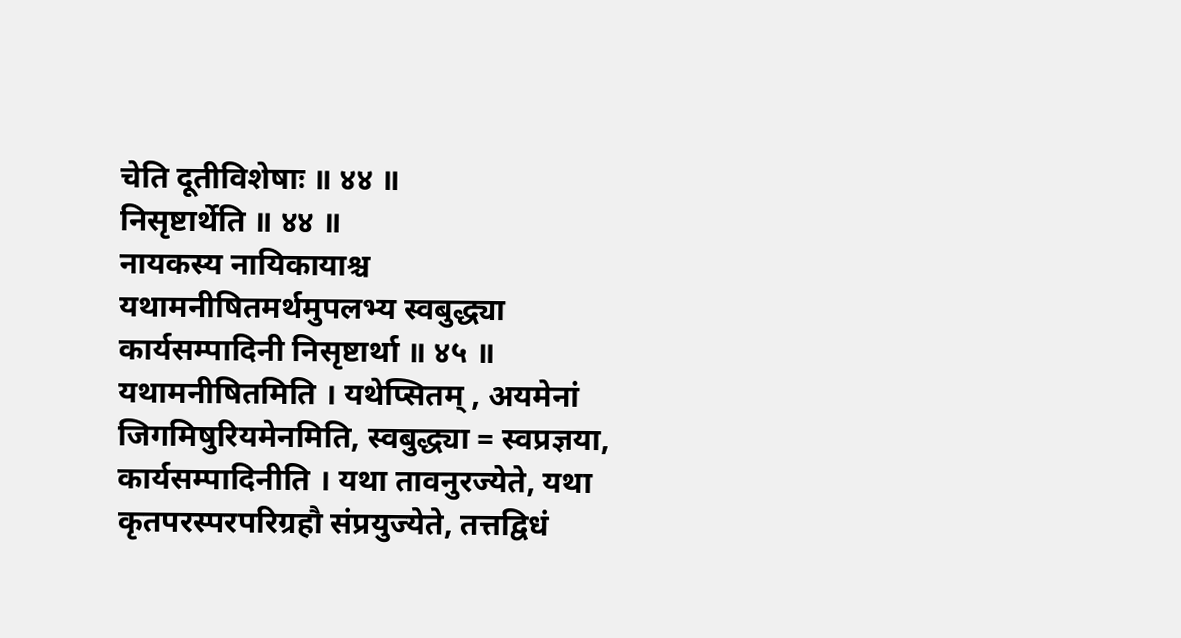चेति दूतीविशेषाः ॥ ४४ ॥
निसृष्टार्थेति ॥ ४४ ॥
नायकस्य नायिकायाश्च यथामनीषितमर्थमुपलभ्य स्वबुद्ध्या कार्यसम्पादिनी निसृष्टार्था ॥ ४५ ॥
यथामनीषितमिति । यथेप्सितम् , अयमेनां जिगमिषुरियमेनमिति, स्वबुद्ध्या = स्वप्रज्ञया, कार्यसम्पादिनीति । यथा तावनुरज्येते, यथा कृतपरस्परपरिग्रहौ संप्रयुज्येते, तत्तद्विधं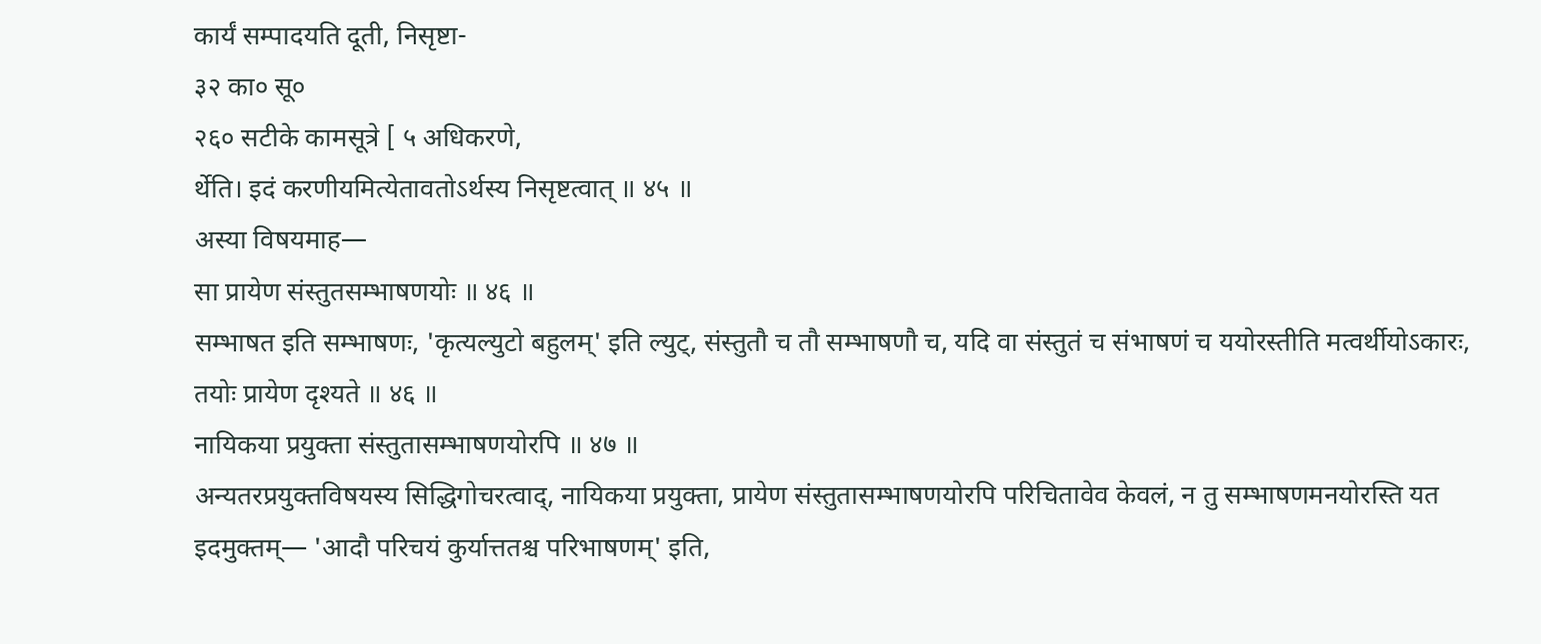कार्यं सम्पादयति दूती, निसृष्टा-
३२ का० सू०
२६० सटीके कामसूत्रे [ ५ अधिकरणे,
र्थेति। इदं करणीयमित्येतावतोऽर्थस्य निसृष्टत्वात् ॥ ४५ ॥
अस्या विषयमाह—
सा प्रायेण संस्तुतसम्भाषणयोः ॥ ४६ ॥
सम्भाषत इति सम्भाषणः, 'कृत्यल्युटो बहुलम्' इति ल्युट्, संस्तुतौ च तौ सम्भाषणौ च, यदि वा संस्तुतं च संभाषणं च ययोरस्तीति मत्वर्थीयोऽकारः, तयोः प्रायेण दृश्यते ॥ ४६ ॥
नायिकया प्रयुक्ता संस्तुतासम्भाषणयोरपि ॥ ४७ ॥
अन्यतरप्रयुक्तविषयस्य सिद्धिगोचरत्वाद्, नायिकया प्रयुक्ता, प्रायेण संस्तुतासम्भाषणयोरपि परिचितावेव केवलं, न तु सम्भाषणमनयोरस्ति यत इदमुक्तम्— 'आदौ परिचयं कुर्यात्ततश्च परिभाषणम्' इति,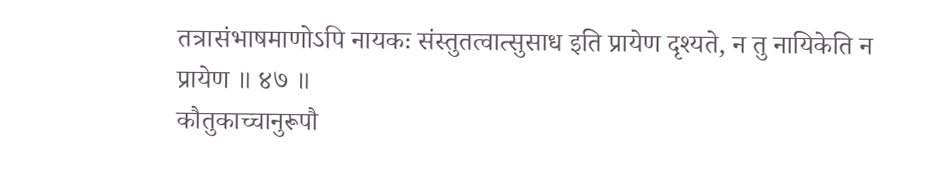तत्रासंभाषमाणोऽपि नायकः संस्तुतत्वात्सुसाध इति प्रायेण दृश्यते, न तु नायिकेति न प्रायेण ॥ ४७ ॥
कौतुकाच्चानुरूपौ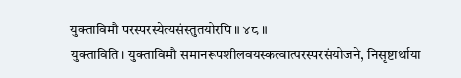युक्ताविमौ परस्परस्येत्यसंस्तुतयोरपि ॥ ४८ ॥
युक्ताविति। युक्ताविमौ समानरूपशीलवयस्कत्वात्परस्परसंयोजने, निसृष्टार्थाया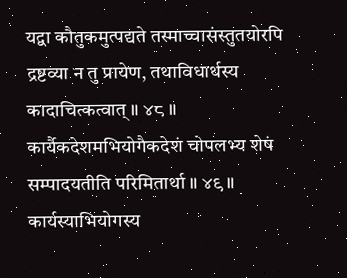यद्वा कौतुकमुत्पद्यते तस्माच्चासंस्तुतयोरपि द्रष्टव्या न तु प्रायेण, तथाविधार्थस्य कादाचित्कत्वात् ॥ ४८ ॥
कार्यैकदेशमभियोगैकदेशं चोपलभ्य शेषं सम्पादयतीति परिमितार्था ॥ ४९ ॥
कार्यस्याभियोगस्य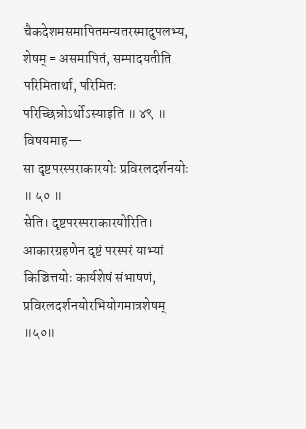चैकदेशमसमापितमन्यतरस्मादुपलभ्य, शेषम् = असमापितं, सम्पादयतीति परिमितार्था, परिमितः परिच्छिन्नोऽर्थोऽस्याइति ॥ ४९ ॥
विषयमाह—
सा दृष्टपरस्पराकारयोः प्रविरलदर्शनयोः ॥ ५० ॥
सेति। दृष्टपरस्पराकारयोरिति। आकारग्रहणेन दृष्टं परस्परं याभ्यां किञ्चित्तयोः कार्यशेषं संभाषणं, प्रविरलदर्शनयोरभियोगमात्रशेषम् ॥५०॥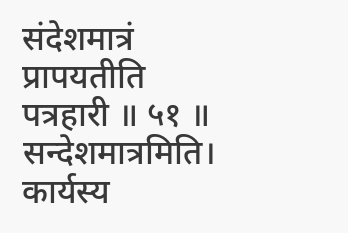संदेशमात्रं प्रापयतीति पत्रहारी ॥ ५१ ॥
सन्देशमात्रमिति। कार्यस्य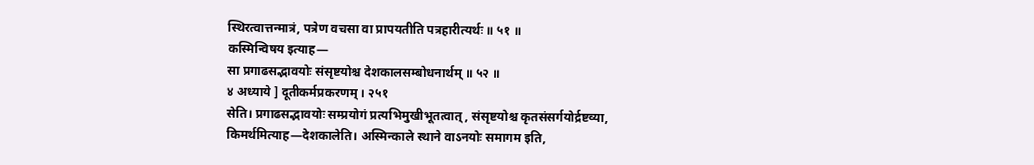स्थिरत्वात्तन्मात्रं, पत्रेण वचसा वा प्रापयतीति पत्रहारीत्यर्थः ॥ ५१ ॥
कस्मिन्विषय इत्याह—
सा प्रगाढसद्भावयोः संसृष्टयोश्च देशकालसम्बोधनार्थम् ॥ ५२ ॥
४ अध्याये ] दूतीकर्मप्रकरणम् । २५१
सेति। प्रगाढसद्भावयोः सम्प्रयोगं प्रत्यभिमुखीभूतत्वात् , संसृष्टयोश्च कृतसंसर्गयोर्द्रष्टव्या, किमर्थमित्याह—देशकालेति। अस्मिन्काले स्थाने वाऽनयोः समागम इति,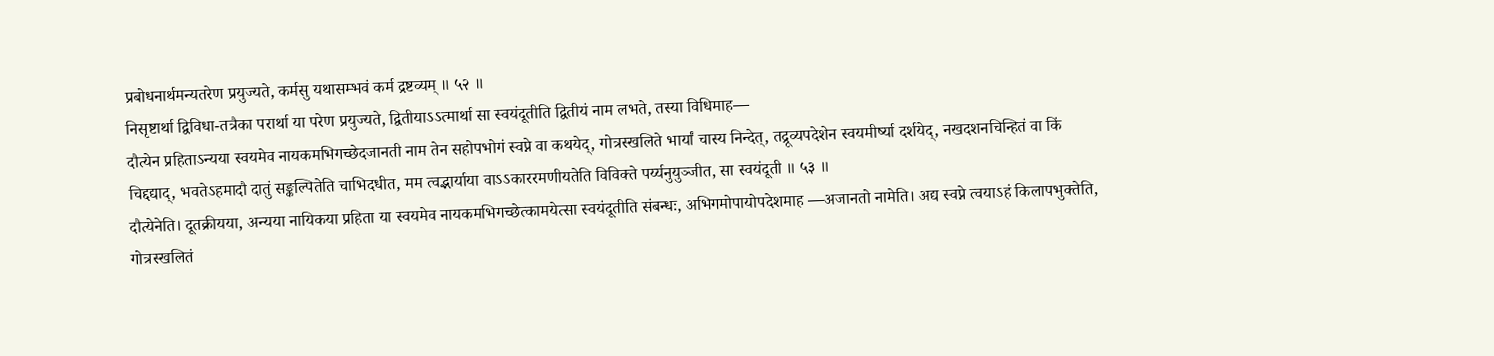प्रबोधनार्थमन्यतरेण प्रयुज्यते, कर्मसु यथासम्भवं कर्म द्रष्टव्यम् ॥ ५२ ॥
निसृष्टार्था द्विविधा-तत्रैका परार्था या परेण प्रयुज्यते, द्वितीयाऽऽत्मार्था सा स्वयंदूतीति द्वितीयं नाम लभते, तस्या विधिमाह—
दौत्येन प्रहिताऽन्यया स्वयमेव नायकमभिगच्छेदजानती नाम तेन सहोपभोगं स्वप्ने वा कथयेद्, गोत्रस्खलिते भार्यां चास्य निन्देत्, तद्रूव्यपदेशेन स्वयमीर्ष्या दर्शयेद्, नखदशनचिन्हितं वा किं चिद्दद्याद्, भवतेऽहमादौ दातुं सङ्कल्पितेति चाभिदधीत, मम त्वद्भार्याया वाऽऽकाररमणीयतेति विविक्ते पर्य्यनुयुञ्जीत, सा स्वयंदूती ॥ ५३ ॥
दौत्येनेति। दूतक्रीयया, अन्यया नायिकया प्रहिता या स्वयमेव नायकमभिगच्छेत्कामयेत्सा स्वयंदूतीति संबन्धः, अभिगमोपायोपदेशमाह —अजानतो नामेति। अद्य स्वप्ने त्वयाऽहं किलापभुक्तेति, गोत्रस्खलितं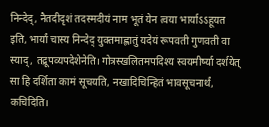निन्देद्, नैतदीदृशं तदस्मदीयं नाम भूतं येन त्वया भार्याऽऽहूयत इति, भार्यां चास्य निन्देद् युक्तमाह्लातुं यदेयं रूपवती गुणवती वा स्याद्, तद्रूपव्यपदेशेनेति। गोत्रस्खलितमपदिश्य स्वयमीर्ष्या दर्शयेत् सा हि दर्शिता कामं सूचयति, नखादिचिन्हितं भावसूचनार्थं, कचिदिति।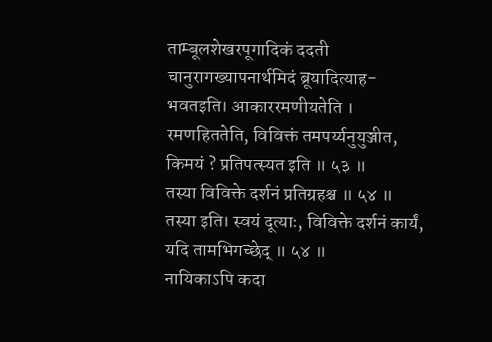ताम्बूलशेखरपूगादिकं ददती चानुरागख्यापनार्थमिदं ब्रूयादित्याह-भवतइति। आकाररमणीयतेति । रमणहिततेति, विविक्तं तमपर्य्यनुयुञ्जीत, किमयं ? प्रतिपत्स्यत इति ॥ ५३ ॥
तस्या विविक्ते दर्शनं प्रतिग्रहश्च ॥ ५४ ॥
तस्या इति। स्वयं दूत्याः, विविक्ते दर्शनं कार्यं, यदि तामभिगच्छेद् ॥ ५४ ॥
नायिकाऽपि कदा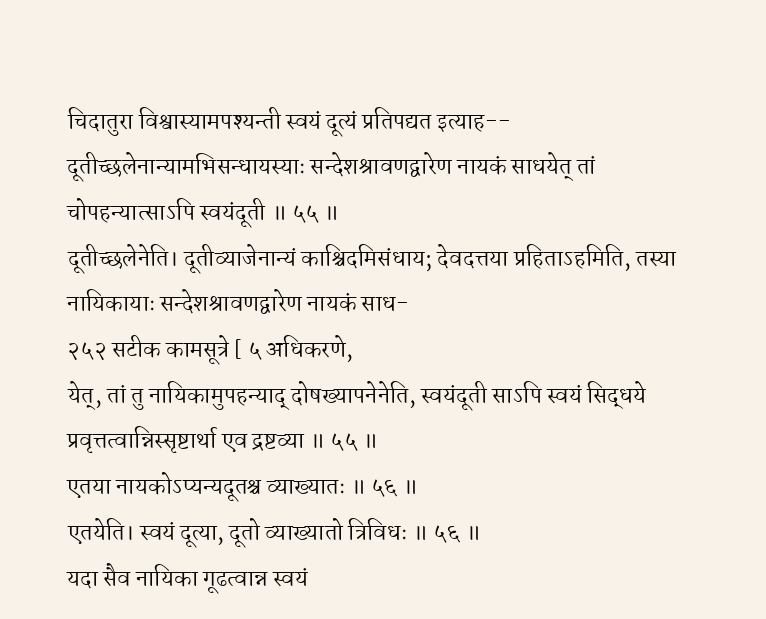चिदातुरा विश्वास्यामपश्यन्ती स्वयं दूत्यं प्रतिपद्यत इत्याह--
दूतीच्छलेनान्यामभिसन्धायस्याः सन्देशश्रावणद्वारेण नायकं साधयेत् तां चोपहन्यात्साऽपि स्वयंदूती ॥ ५५ ॥
दूतीच्छलेनेति। दूतीव्याजेनान्यं काश्चिदमिसंधाय; देवदत्तया प्रहिताऽहमिति, तस्या नायिकायाः सन्देशश्रावणद्वारेण नायकं साध-
२५२ सटीक कामसूत्रे [ ५ अधिकरणे,
येत्, तां तु नायिकामुपहन्याद् दोषख्यापनेनेति, स्वयंदूती साऽपि स्वयं सिद्धये प्रवृत्तत्वान्निस्सृष्टार्था एव द्रष्टव्या ॥ ५५ ॥
एतया नायकोऽप्यन्यदूतश्च व्याख्यातः ॥ ५६ ॥
एतयेति। स्वयं दूत्या, दूतो व्याख्यातो त्रिविधः ॥ ५६ ॥
यदा सैव नायिका गूढत्वान्न स्वयं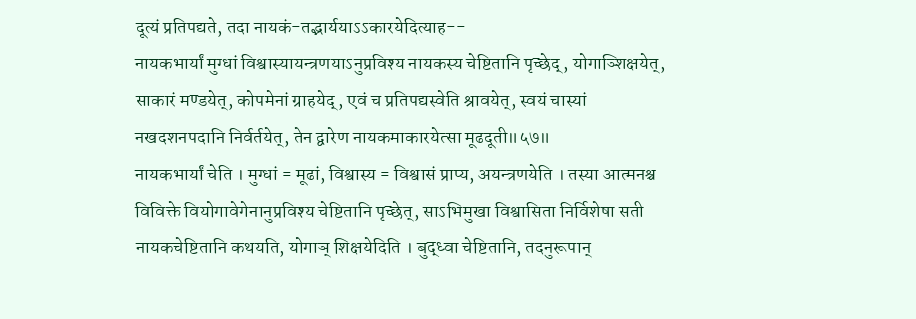दूत्यं प्रतिपद्यते, तदा नायकं-तद्भार्ययाऽऽकारयेदित्याह--
नायकभार्यां मुग्धां विश्वास्यायन्त्रणयाऽनुप्रविश्य नायकस्य चेष्टितानि पृच्छेद्, योगाञ्शिक्षयेत्, साकारं मण्डयेत्, कोपमेनां ग्राहयेद्, एवं च प्रतिपद्यस्वेति श्रावयेत्, स्वयं चास्यां नखदशनपदानि निर्वर्तयेत्, तेन द्वारेण नायकमाकारयेत्सा मूढदूती॥५७॥
नायकभार्यां चेति । मुग्धां = मूढां, विश्वास्य = विश्वासं प्राप्य, अयन्त्रणयेति । तस्या आत्मनश्च विविक्ते वियोगावेगेनानुप्रविश्य चेष्टितानि पृच्छेत्, साऽभिमुखा विश्वासिता निर्विशेषा सती नायकचेष्टितानि कथयति, योगाञ् शिक्षयेदिति । बुद्ध्वा चेष्टितानि, तदनुरूपान्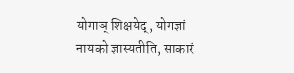योगाञ् शिक्षयेद्, योगज्ञां नायको ज्ञास्यतीति, साकारं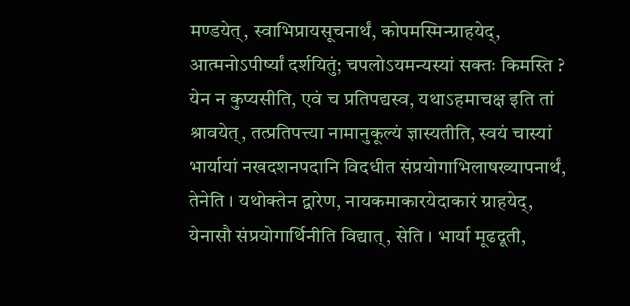मण्डयेत्, स्वाभिप्रायसूचनार्थं, कोपमस्मिन्ग्राहयेद्, आत्मनोऽपीर्ष्यां दर्शयितुं; चपलोऽयमन्यस्यां सक्तः किमस्ति ? येन न कुप्यसीति, एवं च प्रतिपद्यस्व, यथाऽहमाचक्ष इति तां श्रावयेत्, तत्प्रतिपत्त्या नामानुकूल्यं ज्ञास्यतीति, स्वयं चास्यां भार्यायां नखदशनपदानि विदधीत संप्रयोगाभिलाषख्यापनार्थं, तेनेति । यथोक्तेन द्वारेण, नायकमाकारयेदाकारं ग्राहयेद्, येनासौ संप्रयोगार्थिनीति विद्यात्, सेति । भार्या मूढदूती,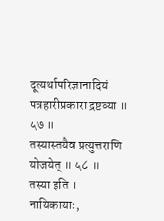दूत्यर्थापरिज्ञानादियं पत्रहारीप्रकारा द्रष्टव्या ॥ ५७ ॥
तस्यास्तयैव प्रत्युत्तराणि योजयेत् ॥ ५८ ॥
तस्या इति । नायिकायाः,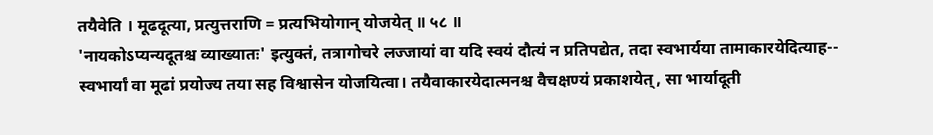तयैवेति । मूढदूत्या, प्रत्युत्तराणि = प्रत्यभियोगान् योजयेत् ॥ ५८ ॥
'नायकोऽप्यन्यदूतश्च व्याख्यातः' इत्युक्तं, तत्रागोचरे लज्जायां वा यदि स्वयं दौत्यं न प्रतिपद्येत, तदा स्वभार्यया तामाकारयेदित्याह--
स्वभार्यां वा मूढां प्रयोज्य तया सह विश्वासेन योजयित्वा। तयैवाकारयेदात्मनश्च वैचक्षण्यं प्रकाशयेत्, सा भार्यादूती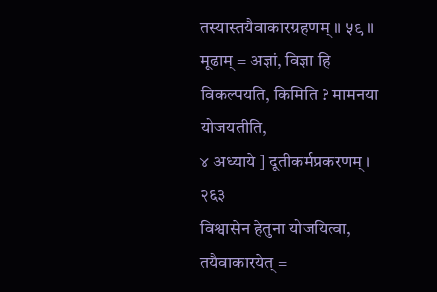तस्यास्तयैवाकारग्रहणम् ॥ ५९ ॥
मूढाम् = अज्ञां, विज्ञा हि विकल्पयति, किमिति ? मामनया योजयतीति,
४ अध्याये ] दूतीकर्मप्रकरणम् । २६३
विश्वासेन हेतुना योजयित्वा, तयैवाकारयेत् =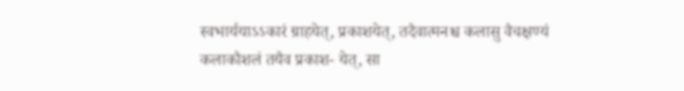स्वभार्ययाऽऽकारं ग्राहयेत्, प्रकाशयेत्, तदैवात्मनश्च कलासु वैचक्षण्यं कलाकौशलं तयैव प्रकाश- येत्, सा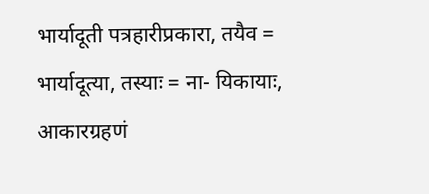भार्यादूती पत्रहारीप्रकारा, तयैव = भार्यादूत्या, तस्याः = ना- यिकायाः, आकारग्रहणं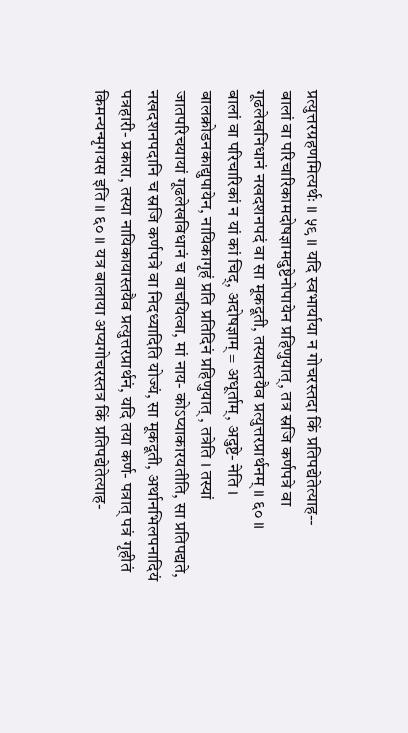प्रत्युत्तरग्रहणमित्यर्थः ॥ ५९ ॥ यदि स्वभार्याया न गोचरस्तदा किं प्रतिपद्येतेत्याह--
बालां वा परिचारिकामदोषज्ञामदुष्टेनोपायेन प्रहिणुयात्, तत्र स्रजि कर्णपत्रे वा गूढलेखनिधानं नखदशनपदं वा सा मूकदूती, तस्यास्तयैव प्रत्युत्तरप्रार्थनम् ॥ ६० ॥
बालां वा परिचारिकां न यां कां चिद्, अदोषज्ञाम् = अधूर्ताम्, अदुष्टे- नेति । बालक्रोडनकाद्युपायेन, नायिकागृहं प्रति प्रतिदिनं प्रहिणुयात् , तत्रेति । तस्यां जातपरिचयायां गूढलेखविधानं च वाचयित्वा, मां नाय- कोऽप्याकारयतीति, सा प्रतिपद्यते, नखदशनपदानि च स्रजि कर्णपत्रे वा निदध्यादिति योज्यं, सा मूकदूती, अर्थानभिलपनादियं पत्रहारी- प्रकारा, तस्या नायिकायास्तयैव प्रत्युत्तरप्रार्थनं, यदि तया कर्ण- पत्रात् पत्रं गृहीतं किमन्यन्मृगयस इति ॥ ६० ॥ यत्र बालाया अप्यगोचरस्तत्र किं प्रतिपद्येतेत्याह-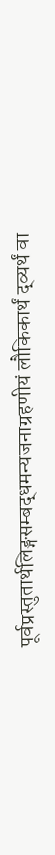पूर्वप्रस्तुतार्थलिङ्गसम्बद्धमन्यजनाग्रहणीयं लौकिकार्थं द्व्यर्थं वा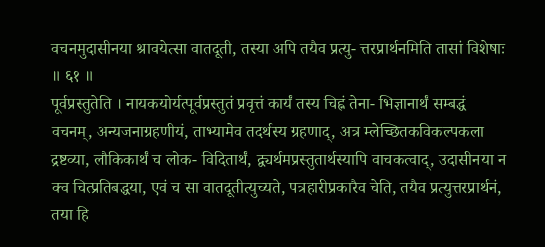वचनमुदासीनया श्रावयेत्सा वातदूती, तस्या अपि तयैव प्रत्यु- त्तरप्रार्थनमिति तासां विशेषाः ॥ ६१ ॥
पूर्वप्रस्तुतेति । नायकयोर्यत्पूर्वप्रस्तुतं प्रवृत्तं कार्यं तस्य चिह्नं तेना- भिज्ञानार्थं सम्बद्धं वचनम्, अन्यजनाग्रहणीयं, ताभ्यामेव तदर्थस्य ग्रहणाद्, अत्र म्लेच्छितकविकल्पकला द्रष्टव्या, लौकिकार्थं च लोक- विदितार्थं, द्व्यर्थमप्रस्तुतार्थस्यापि वाचकत्वाद्, उदासीनया न क्व चित्प्रतिबद्धया, एवं च सा वातदूतीत्युच्यते, पत्रहारीप्रकारैव चेति, तयैव प्रत्युत्तरप्रार्थनं, तया हि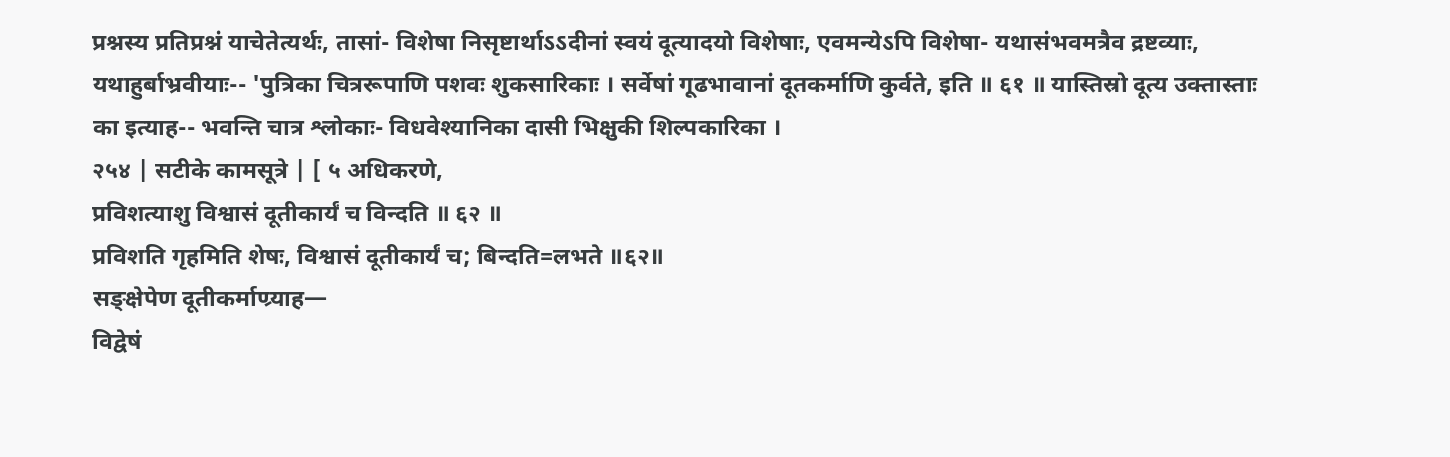प्रश्नस्य प्रतिप्रश्नं याचेतेत्यर्थः, तासां- विशेषा निसृष्टार्थाऽऽदीनां स्वयं दूत्यादयो विशेषाः, एवमन्येऽपि विशेषा- यथासंभवमत्रैव द्रष्टव्याः, यथाहुर्बाभ्रवीयाः-- 'पुत्रिका चित्ररूपाणि पशवः शुकसारिकाः । सर्वेषां गूढभावानां दूतकर्माणि कुर्वते, इति ॥ ६१ ॥ यास्तिस्रो दूत्य उक्तास्ताः का इत्याह-- भवन्ति चात्र श्लोकाः- विधवेश्यानिका दासी भिक्षुकी शिल्पकारिका ।
२५४ | सटीके कामसूत्रे | [ ५ अधिकरणे,
प्रविशत्याशु विश्वासं दूतीकार्यं च विन्दति ॥ ६२ ॥
प्रविशति गृहमिति शेषः, विश्वासं दूतीकार्यं च; बिन्दति=लभते ॥६२॥
सङ्क्षेपेण दूतीकर्माण्र्याह—
विद्वेषं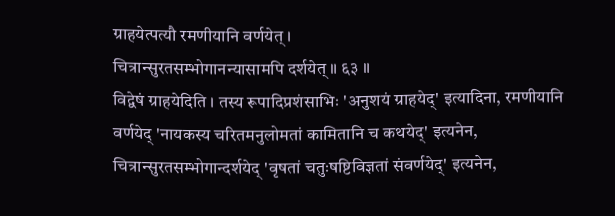ग्राहयेत्पत्यौ रमणीयानि वर्णयेत् ।
चित्रान्सुरतसम्भोगानन्यासामपि दर्शयेत् ॥ ६३ ॥
विद्वेषं ग्राहयेदिति । तस्य रूपादिप्रशंसाभिः 'अनुशयं ग्राहयेद्' इत्यादिना, रमणीयानि वर्णयेद् 'नायकस्य चरितमनुलोमतां कामितानि च कथयेद्' इत्यनेन, चित्रान्सुरतसम्भोगान्दर्शयेद् 'वृषतां चतुःषष्टिविज्ञतां संवर्णयेद्' इत्यनेन,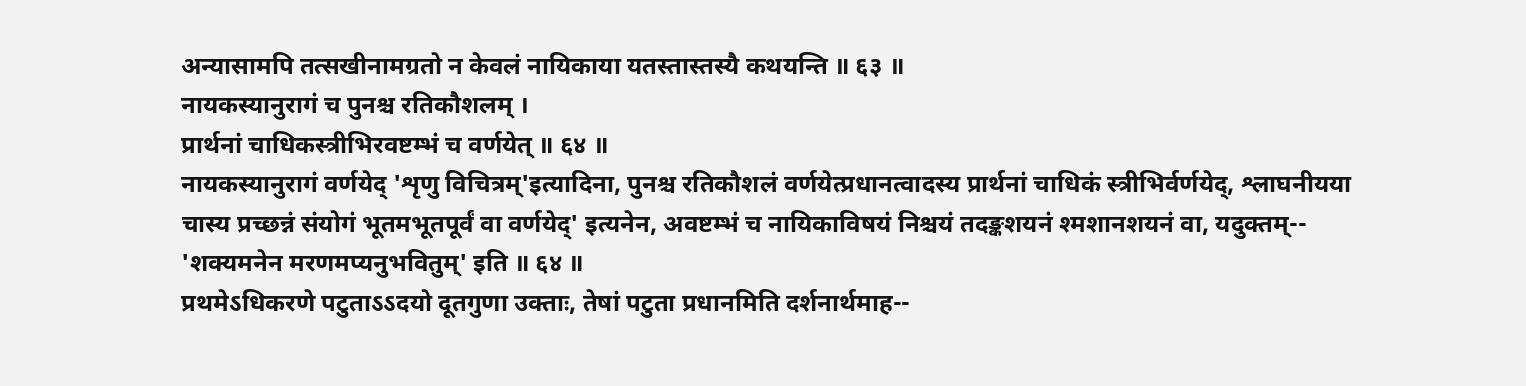अन्यासामपि तत्सखीनामग्रतो न केवलं नायिकाया यतस्तास्तस्यै कथयन्ति ॥ ६३ ॥
नायकस्यानुरागं च पुनश्च रतिकौशलम् ।
प्रार्थनां चाधिकस्त्रीभिरवष्टम्भं च वर्णयेत् ॥ ६४ ॥
नायकस्यानुरागं वर्णयेद् 'शृणु विचित्रम्'इत्यादिना, पुनश्च रतिकौशलं वर्णयेत्प्रधानत्वादस्य प्रार्थनां चाधिकं स्त्रीभिर्वर्णयेद्, श्लाघनीयया चास्य प्रच्छन्नं संयोगं भूतमभूतपूर्वं वा वर्णयेद्' इत्यनेन, अवष्टम्भं च नायिकाविषयं निश्चयं तदङ्कशयनं श्मशानशयनं वा, यदुक्तम्--
'शक्यमनेन मरणमप्यनुभवितुम्' इति ॥ ६४ ॥
प्रथमेऽधिकरणे पटुताऽऽदयो दूतगुणा उक्ताः, तेषां पटुता प्रधानमिति दर्शनार्थमाह--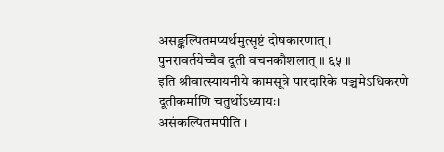असङ्कल्पितमप्यर्थमुत्सृष्टं दोषकारणात् ।
पुनरावर्तयेच्चैव दूती वचनकौशलात् ॥ ६५ ॥
इति श्रीवात्स्यायनीये कामसूत्रे पारदारिके पञ्चमेऽधिकरणे दूतीकर्माणि चतुर्थोऽध्यायः।
असंकल्पितमपीति ।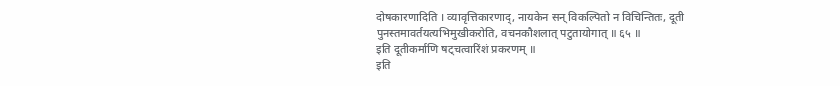दोषकारणादिति । व्यावृत्तिकारणाद्, नायकेन सन् विकल्पितो न विचिन्तितः, दूती पुनस्तमावर्तयत्यभिमुखीकरोति, वचनकौशलात् पटुतायोगात् ॥ ६५ ॥
इति दूतीकर्माणि षट्चत्वारिंशं प्रकरणम् ॥
इति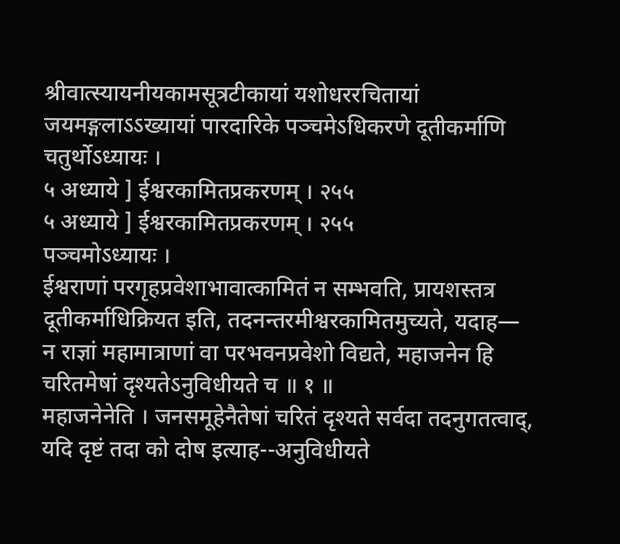श्रीवात्स्यायनीयकामसूत्रटीकायां यशोधररचितायां जयमङ्गलाऽऽख्यायां पारदारिके पञ्चमेऽधिकरणे दूतीकर्माणि चतुर्थोऽध्यायः ।
५ अध्याये ] ईश्वरकामितप्रकरणम् । २५५
५ अध्याये ] ईश्वरकामितप्रकरणम् । २५५
पञ्चमोऽध्यायः ।
ईश्वराणां परगृहप्रवेशाभावात्कामितं न सम्भवति, प्रायशस्तत्र दूतीकर्माधिक्रियत इति, तदनन्तरमीश्वरकामितमुच्यते, यदाह—
न राज्ञां महामात्राणां वा परभवनप्रवेशो विद्यते, महाजनेन हि चरितमेषां दृश्यतेऽनुविधीयते च ॥ १ ॥
महाजनेनेति । जनसमूहेनैतेषां चरितं दृश्यते सर्वदा तदनुगतत्वाद्, यदि दृष्टं तदा को दोष इत्याह--अनुविधीयते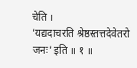चेति ।
'यद्यदाचरति श्रेष्ठस्तत्तदेवेतरो जनः' इति ॥ १ ॥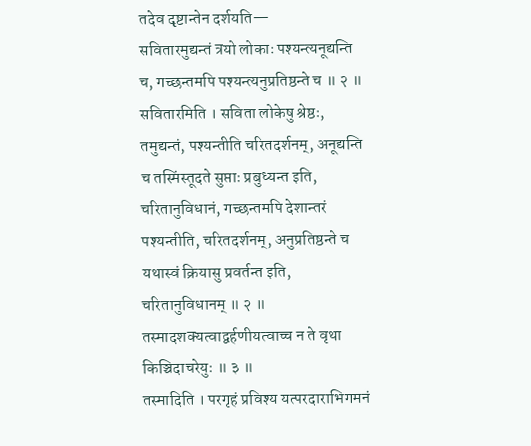तदेव दृष्टान्तेन दर्शयति—
सवितारमुद्यन्तं त्रयो लोकाः पश्यन्त्यनूद्यन्ति च, गच्छन्तमपि पश्यन्त्यनुप्रतिष्ठन्ते च ॥ २ ॥
सवितारमिति । सविता लोकेषु श्रेष्ठः, तमुद्यन्तं, पश्यन्तीति चरितदर्शनम्, अनूद्यन्ति च तस्मिंस्तूदते सुप्ताः प्रबुध्यन्त इति, चरितानुविधानं, गच्छन्तमपि देशान्तरं पश्यन्तीति, चरितदर्शनम्, अनुप्रतिष्ठन्ते च यथास्वं क्रियासु प्रवर्तन्त इति, चरितानुविधानम् ॥ २ ॥
तस्मादशक्यत्वाद्वर्हणीयत्वाच्च न ते वृथा किञ्चिदाचरेयुः ॥ ३ ॥
तस्मादिति । परगृहं प्रविश्य यत्परदाराभिगमनं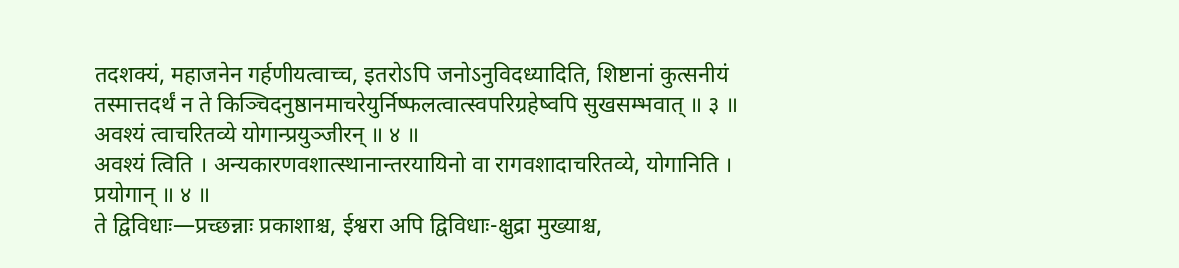तदशक्यं, महाजनेन गर्हणीयत्वाच्च, इतरोऽपि जनोऽनुविदध्यादिति, शिष्टानां कुत्सनीयं तस्मात्तदर्थं न ते किञ्चिदनुष्ठानमाचरेयुर्निष्फलत्वात्स्वपरिग्रहेष्वपि सुखसम्भवात् ॥ ३ ॥
अवश्यं त्वाचरितव्ये योगान्प्रयुञ्जीरन् ॥ ४ ॥
अवश्यं त्विति । अन्यकारणवशात्स्थानान्तरयायिनो वा रागवशादाचरितव्ये, योगानिति । प्रयोगान् ॥ ४ ॥
ते द्विविधाः—प्रच्छन्नाः प्रकाशाश्च, ईश्वरा अपि द्विविधाः-क्षुद्रा मुख्याश्च,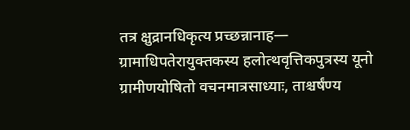तत्र क्षुद्रानधिकृत्य प्रच्छन्नानाह—
ग्रामाधिपतेरायुक्तकस्य हलोत्थवृत्तिकपुत्रस्य यूनो ग्रामीणयोषितो वचनमात्रसाध्याः, ताश्चर्षंण्य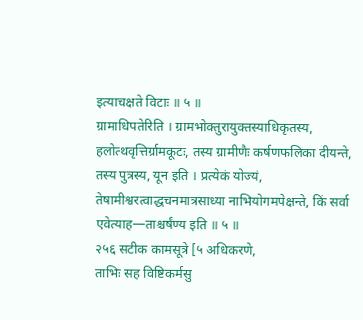इत्याचक्षते विटाः ॥ ५ ॥
ग्रामाधिपतेरिति । ग्रामभोक्तुरायुक्तस्याधिकृतस्य, हलोत्थवृत्तिर्ग्रामकूटः, तस्य ग्रामीणैः कर्षणफलिका दीयन्ते, तस्य पुत्रस्य, यून इति । प्रत्येकं योज्यं, तेषामीश्वरत्वाद्धचनमात्रसाध्या नाभियोगमपेक्षन्ते, किं सर्वा एवेत्याह—ताश्चर्षंण्य इति ॥ ५ ॥
२५६ सटीक कामसूत्रे [५ अधिकरणे,
ताभिः सह विष्टिकर्मसु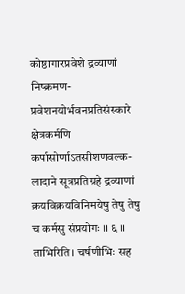कोष्ठागारप्रवेशे द्रव्याणां निष्क्रमण- प्रवेशनयोर्भवनप्रतिसंस्कारे क्षेत्रकर्मणि कर्पासोर्णाऽतसीशणवल्क- लादाने सूत्रप्रतिग्रहे द्रव्याणां क्रयविक्रयविनिमयेषु तेषु तेषु च कर्मसु संप्रयोगः ॥ ६ ॥
ताभिरिति। चर्षणीभिः सह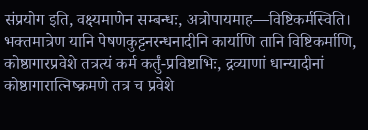संप्रयोग इति, वक्ष्यमाणेन सम्बन्धः, अत्रोपायमाह—विष्टिकर्मस्विति। भक्तमात्रेण यानि पेषणकुट्टनरन्धनादीनि कार्याणि तानि विष्टिकर्माणि, कोष्ठागारप्रवेशे तत्रत्यं कर्म कर्तुं-प्रविष्टाभिः, द्रव्याणां धान्यादीनां कोष्ठागारात्निष्क्रमणे तत्र च प्रवेशे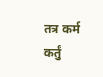तत्र कर्म कर्तुं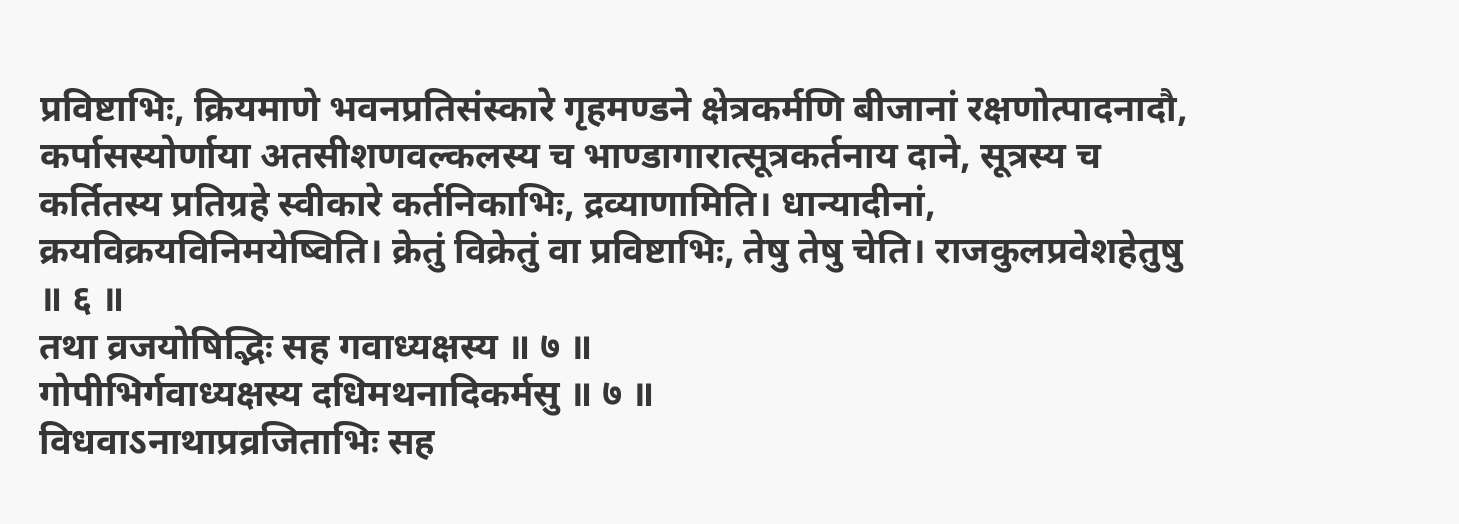प्रविष्टाभिः, क्रियमाणे भवनप्रतिसंस्कारे गृहमण्डने क्षेत्रकर्मणि बीजानां रक्षणोत्पादनादौ, कर्पासस्योर्णाया अतसीशणवल्कलस्य च भाण्डागारात्सूत्रकर्तनाय दाने, सूत्रस्य च कर्तितस्य प्रतिग्रहे स्वीकारे कर्तनिकाभिः, द्रव्याणामिति। धान्यादीनां, क्रयविक्रयविनिमयेष्विति। क्रेतुं विक्रेतुं वा प्रविष्टाभिः, तेषु तेषु चेति। राजकुलप्रवेशहेतुषु ॥ ६ ॥
तथा व्रजयोषिद्भिः सह गवाध्यक्षस्य ॥ ७ ॥
गोपीभिर्गवाध्यक्षस्य दधिमथनादिकर्मसु ॥ ७ ॥
विधवाऽनाथाप्रव्रजिताभिः सह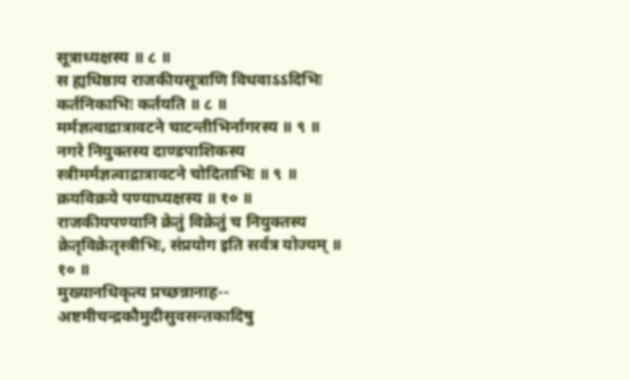सूत्राध्यक्षस्य ॥ ८ ॥
स ह्यधिष्ठाय राजकीयसूत्राणि विधवाऽऽदिभिः कर्तनिकाभिः कर्तयति ॥ ८ ॥
मर्मज्ञत्वाद्रात्रावटने चाटन्तीभिर्नागरस्य ॥ ९ ॥
नगरे नियुक्तस्य दाण्डपाशिकस्य स्त्रीमर्मज्ञत्वाद्रात्रावटने चोदिताभिः ॥ ९ ॥
क्रयविक्रये पण्याध्यक्षस्य ॥ १० ॥
राजकीयपण्यानि क्रेतुं विक्रेतुं च नियुक्तस्य क्रेतृविक्रेतृस्त्रीभिः, संप्रयोग इति सर्वत्र योज्यम् ॥ १० ॥
मुख्यानधिकृत्य प्रच्छन्नानाह--
अष्टमीचन्द्रकौमुदीसुवसन्तकादिषु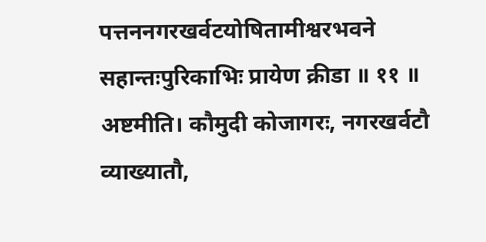पत्तननगरखर्वटयोषितामीश्वरभवने सहान्तःपुरिकाभिः प्रायेण क्रीडा ॥ ११ ॥
अष्टमीति। कौमुदी कोजागरः, नगरखर्वटौ व्याख्यातौ,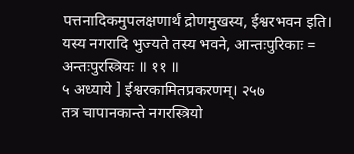पत्तनादिकमुपलक्षणार्थं द्रोणमुखस्य, ईश्वरभवन इति। यस्य नगरादि भुज्यते तस्य भवने, आन्तःपुरिकाः = अन्तःपुरस्त्रियः ॥ ११ ॥
५ अध्याये ] ईश्वरकामितप्रकरणम्। २५७
तत्र चापानकान्ते नगरस्त्रियो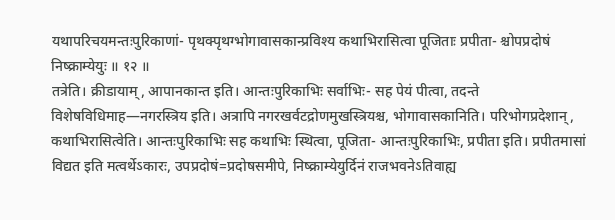यथापरिचयमन्तःपुरिकाणां- पृथक्पृथग्भोगावासकान्प्रविश्य कथाभिरासित्वा पूजिताः प्रपीता- श्चोपप्रदोषं निष्क्राम्येयुः ॥ १२ ॥
तत्रेति। क्रीडायाम्, आपानकान्त इति। आन्तःपुरिकाभिः सर्वाभिः- सह पेयं पीत्वा, तदन्ते विशेषविधिमाह—नगरस्त्रिय इति। अत्रापि नगरखर्वटद्रोणमुखस्त्रियश्च, भोगावासकानिति। परिभोगप्रदेशान्, कथाभिरासित्वेति। आन्तःपुरिकाभिः सह कथाभिः स्थित्वा, पूजिता- आन्तःपुरिकाभिः, प्रपीता इति। प्रपीतमासां विद्यत इति मत्वर्थेऽकारः, उपप्रदोषं=प्रदोषसमीपे, निष्क्राम्येयुर्दिनं राजभवनेऽतिवाह्य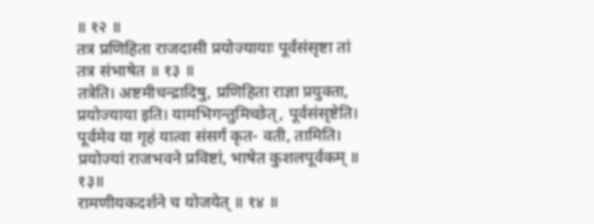॥ १२ ॥
तत्र प्रणिहिता राजदासी प्रयोज्यायाः पूर्वंसंसृष्टा तां तत्र संभाषेत ॥ १३ ॥
तत्रेति। अष्टमीचन्द्रादिषु, प्रणिहिता राज्ञा प्रयुक्ता, प्रयोज्याया इति। यामभिगन्तुमिच्छेत्, पूर्वसंसृष्टेति। पूर्वमेव या गृहं यात्वा संसर्गं कृत- वती, तामिति। प्रयोज्यां राजभवने प्रविष्टां, भाषेत कुशलपूर्वकम् ॥ १३॥
रामणीयकदर्शने च योजयेत् ॥ १४ ॥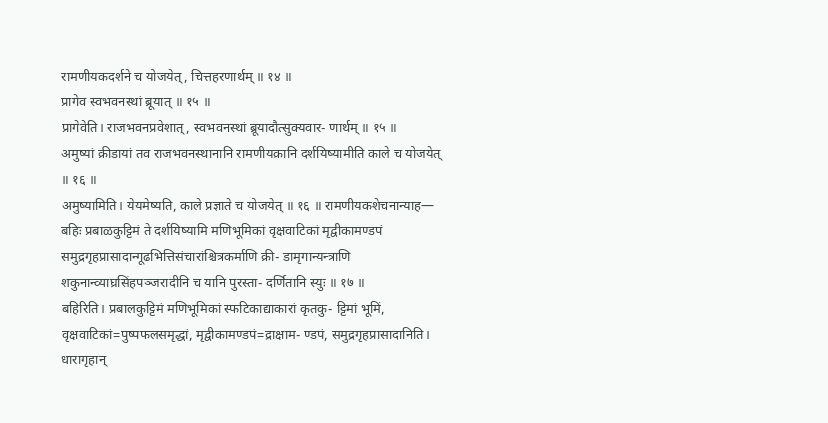रामणीयकदर्शने च योजयेत्, चित्तहरणार्थम् ॥ १४ ॥
प्रागेव स्वभवनस्थां ब्रूयात् ॥ १५ ॥
प्रागेवेति। राजभवनप्रवेशात्, स्वभवनस्थां ब्रूयादौत्सुक्यवार- णार्थम् ॥ १५ ॥
अमुष्यां क्रीडायां तव राजभवनस्थानानि रामणीयक़ानि दर्शयिष्यामीति काले च योजयेत् ॥ १६ ॥
अमुष्यामिति। येयमेष्यति, काले प्रज्ञाते च योजयेत् ॥ १६ ॥ रामणीयकशेचनान्याह—
बहिः प्रबाळकुट्टिमं ते दर्शयिष्यामि मणिभूमिकां वृक्षवाटिकां मृद्वीकामण्डपं समुद्रगृहप्रासादान्गूढभित्तिसंचारांश्चित्रकर्माणि क्री- डामृगान्यन्त्राणि शकुनान्व्याघ्रसिंहपञ्जरादीनि च यानि पुरस्ता- दर्णितानि स्युः ॥ १७ ॥
बहिरिति। प्रबालकुट्टिमं मणिभूमिकां स्फटिकाद्याकारां कृतकु- ट्टिमां भूमिं, वृक्षवाटिकां=पुष्पफलसमृद्धां, मृद्वीकामण्डपं=द्राक्षाम- ण्डपं, समुद्रगृहप्रासादानिति। धारागृहान्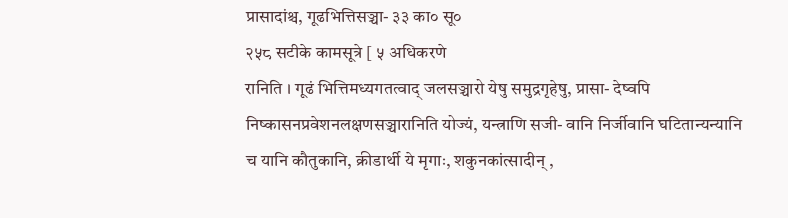प्रासादांश्च, गूढभित्तिसञ्चा- ३३ का० सू०
२५८ सटीके कामसूत्रे [ ५ अधिकरणे
रानिति । गूढं भित्तिमध्यगतत्वाद् जलसञ्चारो येषु समुद्रगृहेषु, प्रासा- देष्वपि निष्कासनप्रवेशनलक्षणसञ्चारानिति योज्यं, यन्त्राणि सजी- वानि निर्जीवानि घटितान्यन्यानि च यानि कौतुकानि, क्रीडार्थी ये मृगाः, शकुनकांत्सादीन् ,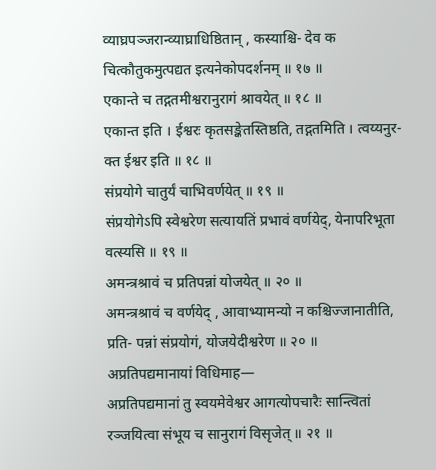व्याघ्रपञ्जरान्व्याघ्राधिष्ठितान् , कस्याश्चि- देव क चित्कौतुकमुत्पद्यत इत्यनेकोपदर्शनम् ॥ १७ ॥
एकान्ते च तद्गतमीश्वरानुरागं श्रावयेत् ॥ १८ ॥
एकान्त इति । ईश्वरः कृतसङ्केतस्तिष्ठति, तद्गतमिति । त्वय्यनुर- क्त ईश्वर इति ॥ १८ ॥
संप्रयोगे चातुर्यं चाभिवर्णयेत् ॥ १९ ॥
संप्रयोगेऽपि स्वेश्वरेण सत्यायतिं प्रभावं वर्णयेद्, येनापरिभूता वत्स्यसि ॥ १९ ॥
अमन्त्रश्रावं च प्रतिपन्नां योजयेत् ॥ २० ॥
अमन्त्रश्रावं च वर्णयेद् , आवाभ्यामन्यो न कश्चिज्जानातीति, प्रति- पन्नां संप्रयोगं, योजयेदीश्वरेण ॥ २० ॥
अप्रतिपद्यमानायां विधिमाह—
अप्रतिपद्यमानां तु स्वयमेवेश्वर आगत्योपचारैः सान्त्वितां रञ्जयित्वा संभूय च सानुरागं विसृजेत् ॥ २१ ॥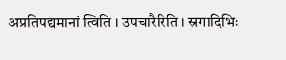अप्रतिपद्यमानां त्विति । उपचारैरिति । स्रगादिभिः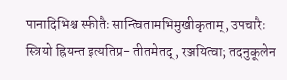पानादिभिश्च स्फीतैः सान्त्वितामभिमुखीकृताम्, उपचारैः स्त्रियो ह्रियन्त इत्यतिप्र- तीतमेतद् , रञ्जयित्वा; तदनुकूलेन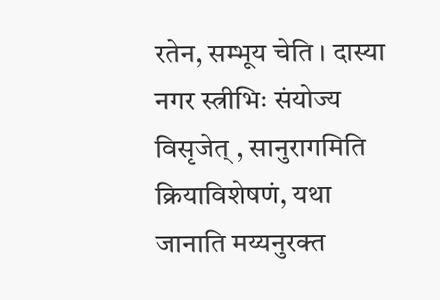रतेन, सम्भूय चेति । दास्या नगर स्त्रीभिः संयोज्य विसृजेत् , सानुरागमिति क्रियाविशेषणं, यथा जानाति मय्यनुरक्त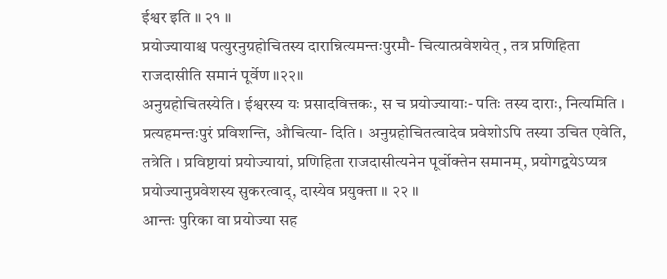ईश्वर इति ॥ २१ ॥
प्रयोज्यायाश्च पत्युरनुग्रहोचितस्य दारान्नित्यमन्तःपुरमौ- चित्यात्प्रवेशयेत् , तत्र प्रणिहिता राजदासीति समानं पूर्वेण ॥२२॥
अनुग्रहोचितस्येति । ईश्वरस्य यः प्रसादवित्तकः, स च प्रयोज्यायाः- पतिः तस्य दाराः, नित्यमिति । प्रत्यहमन्तःपुरं प्रविशन्ति, औचित्या- दिति । अनुग्रहोचितत्वादेव प्रवेशोऽपि तस्या उचित एवेति, तत्रेति । प्रविष्टायां प्रयोज्यायां, प्रणिहिता राजदासीत्यनेन पूर्वोक्तेन समानम्, प्रयोगद्वयेऽप्यत्र प्रयोज्यानुप्रवेशस्य सुकरत्वाद्, दास्येव प्रयुक्ता ॥ २२ ॥
आन्तः पुरिका वा प्रयोज्या सह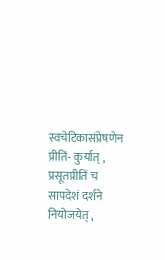स्वचेटिकासंप्रेषणेन प्रीतिं- कुर्यात् , प्रसूतप्रीतिं च सापदेशं दर्शने नियोजयेत् ,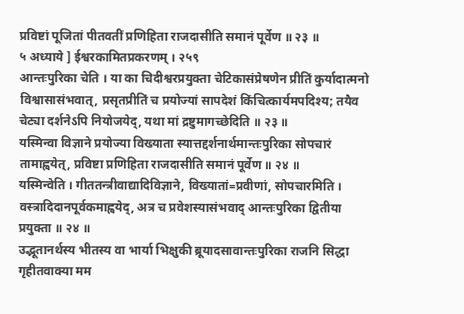प्रविष्टां पूजितां पीतवतीं प्रणिहिता राजदासीति समानं पूर्वेण ॥ २३ ॥
५ अध्याये ] ईश्वरकामितप्रकरणम् । २५९
आन्तःपुरिका चेति । या का चिदीश्वरप्रयुक्ता चेटिकासंप्रेषणेन प्रीतिं कुर्यादात्मनो विश्वासासंभवात्, प्रसृतप्रीतिं च प्रयोज्यां सापदेशं किंचित्कार्यमपदिश्य; तयैव चेट्या दर्शनेऽपि नियोजयेद्, यथा मां द्रष्टुमागच्छेदिति ॥ २३ ॥
यस्मिन्वा विज्ञाने प्रयोज्या विख्याता स्यात्तद्दर्शनार्थमान्तःपुरिका सोपचारं तामाह्वयेत्, प्रविष्टा प्रणिहिता राजदासीति समानं पूर्वेण ॥ २४ ॥
यस्मिन्वेति । गीततन्त्रीवाद्यादिविज्ञाने, विख्यातां=प्रवीणां, सोपचारमिति । वस्त्रादिदानपूर्वकमाह्वयेद्, अत्र च प्रवेशस्यासंभवाद् आन्तःपुरिका द्वितीया प्रयुक्ता ॥ २४ ॥
उद्भूतानर्थस्य भीतस्य वा भार्या भिक्षुकी ब्रूयादसावान्तःपुरिका राजनि सिद्धा गृहीतवाक्या मम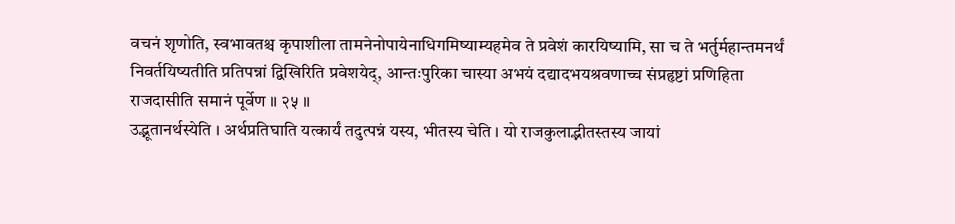वचनं शृणोति, स्वभावतश्च कृपाशीला तामनेनोपायेनाधिगमिष्याम्यहमेव ते प्रवेशं कारयिष्यामि, सा च ते भर्तुर्महान्तमनर्थं निवर्तयिष्यतीति प्रतिपन्नां द्विखिरिति प्रवेशयेद्, आन्तःपुरिका चास्या अभयं दद्यादभयश्रवणाच्च संप्रहृष्टां प्रणिहिता राजदासीति समानं पूर्वेण ॥ २५ ॥
उद्भूतानर्थस्येति । अर्थप्रतिघाति यत्कार्यं तदुत्पन्नं यस्य, भीतस्य चेति । यो राजकुलाद्भीतस्तस्य जायां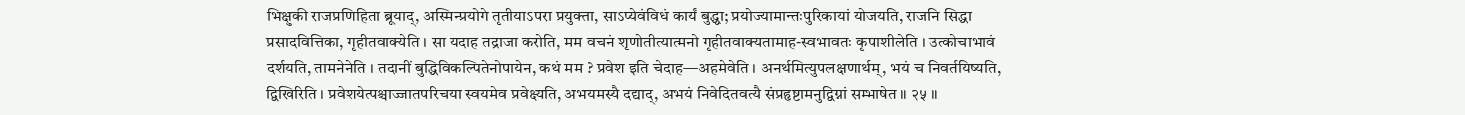भिक्षुकी राजप्रणिहिता ब्रूयाद्, अस्मिन्प्रयोगे तृतीयाऽपरा प्रयुक्ता, साऽप्येवंविधं कार्यं बुद्ध्वा; प्रयोज्यामान्तःपुरिकायां योजयति, राजनि सिद्धा प्रसादवित्तिका, गृहीतवाक्येति । सा यदाह तद्राजा करोति, मम वचनं शृणोतीत्यात्मनो गृहीतवाक्यतामाह-स्वभावतः कृपाशीलेति । उत्कोचाभावं दर्शयति, तामनेनेति । तदानीं बुद्धिविकल्पितेनोपायेन, कथं मम ? प्रवेश इति चेदाह—अहमेवेति । अनर्थमित्युपलक्षणार्थम्, भयं च निवर्तयिष्यति, द्विखिरिति । प्रवेशयेत्पश्चाज्जातपरिचया स्वयमेव प्रवेक्ष्यति, अभयमस्यै दद्याद्, अभयं निवेदितवत्यै संप्रहृष्टामनुद्विग्नां सम्भाषेत ॥ २५ ॥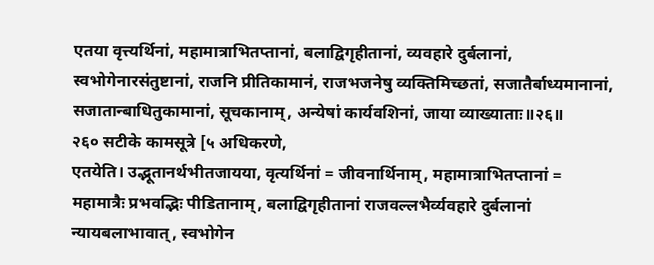एतया वृत्त्यर्थिनां, महामात्राभितप्तानां, बलाद्विगृहीतानां, व्यवहारे दुर्बलानां, स्वभोगेनारसंतुष्टानां, राजनि प्रीतिकामानं, राजभजनेषु व्यक्तिमिच्छतां, सजातैर्बाध्यमानानां, सजातान्बाधितुकामानां, सूचकानाम्, अन्येषां कार्यवशिनां, जाया व्याख्याताः॥२६॥
२६० सटीके कामसूत्रे [५ अधिकरणे,
एतयेति। उद्भूतानर्थभीतजायया, वृत्यर्थिनां = जीवनार्थिनाम्, महामात्राभितप्तानां = महामात्रैः प्रभवद्भिः पीडितानाम्, बलाद्विगृहीतानां राजवल्लभैर्व्यवहारे दुर्बलानां न्यायबलाभावात्, स्वभोगेन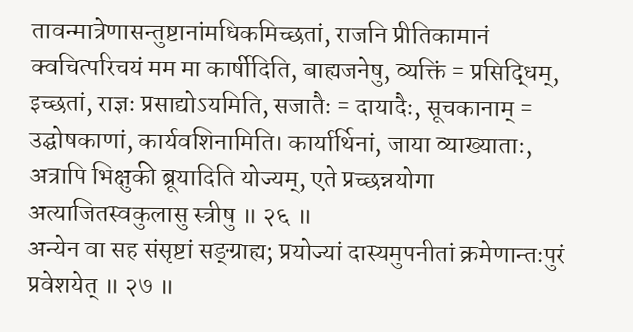तावन्मात्रेणासन्तुष्टानांमधिकमिच्छतां, राजनि प्रीतिकामानं क्वचित्परिचयं मम मा कार्षीदिति, बाह्यजनेषु, व्यक्तिं = प्रसिद्धिम्, इच्छतां, राज्ञः प्रसाद्योऽयमिति, सजातैः = दायादैः, सूचकानाम् = उद्घोषकाणां, कार्यवशिनामिति। कार्यार्थिनां, जाया व्याख्याताः, अत्रापि भिक्षुकी ब्रूयादिति योज्यम्, एते प्रच्छन्नयोगा अत्याजितस्वकुलासु स्त्रीषु ॥ २६ ॥
अन्येन वा सह संसृष्टां सङ्ग्राह्य; प्रयोज्यां दास्यमुपनीतां क्रमेणान्तःपुरं प्रवेशयेत् ॥ २७ ॥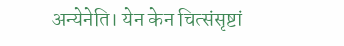अन्येनेति। येन केन चित्संसृष्टां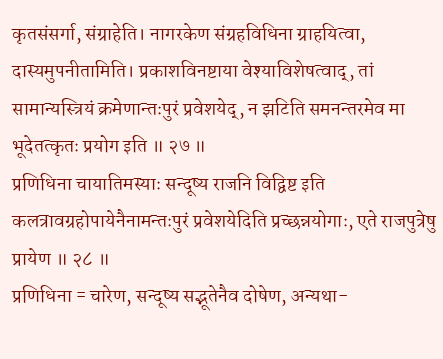कृतसंसर्गा, संग्राहेति। नागरकेण संग्रहविधिना ग्राहयित्वा, दास्यमुपनीतामिति। प्रकाशविनष्टाया वेश्याविशेषत्वाद्, तां सामान्यस्त्रियं क्रमेणान्तःपुरं प्रवेशयेद्, न झटिति समनन्तरमेव मा भूदेतत्कृतः प्रयोग इति ॥ २७ ॥
प्रणिधिना चायातिमस्याः सन्दूष्य राजनि विद्विष्ट इति कलत्रावग्रहोपायेनैनामन्तःपुरं प्रवेशयेदिति प्रच्छन्नयोगाः, एते राजपुत्रेषु प्रायेण ॥ २८ ॥
प्रणिधिना = चारेण, सन्दूष्य सद्भूतेनैव दोषेण, अन्यथा-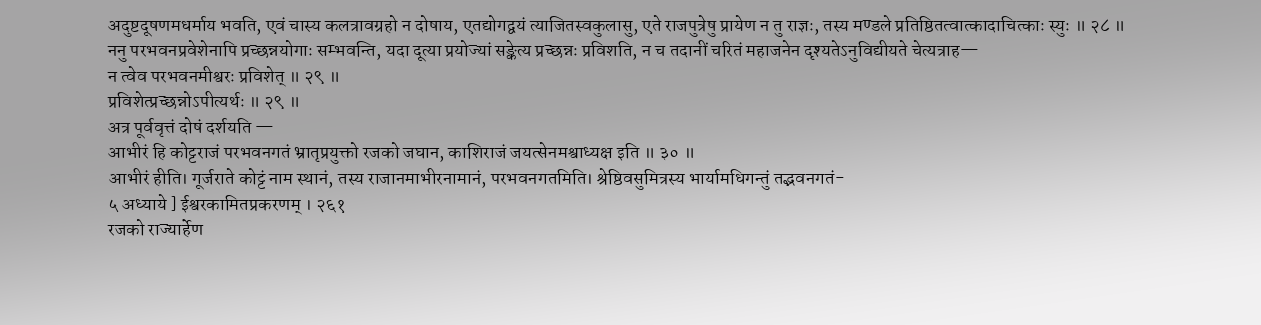अदुष्टदूषणमधर्माय भवति, एवं चास्य कलत्रावग्रहो न दोषाय, एतद्योगद्वयं त्याजितस्वकुलासु, एते राजपुत्रेषु प्रायेण न तु राज्ञः, तस्य मण्डले प्रतिष्ठितत्वात्कादाचित्काः स्युः ॥ २८ ॥
ननु परभवनप्रवेशेनापि प्रच्छन्नयोगाः सम्भवन्ति, यदा दूत्या प्रयोज्यां सङ्केत्य प्रच्छन्नः प्रविशति, न च तदानीं चरितं महाजनेन दृश्यतेऽनुविद्यीयते चेत्यत्राह—
न त्वेव परभवनमीश्वरः प्रविशेत् ॥ २९ ॥
प्रविशेत्प्रच्छन्नोऽपीत्यर्थः ॥ २९ ॥
अत्र पूर्ववृत्तं दोषं दर्शयति —
आभीरं हि कोट्टराजं परभवनगतं भ्रातृप्रयुक्तो रजको जघान, काशिराजं जयत्सेनमश्वाध्यक्ष इति ॥ ३० ॥
आभीरं हीति। गूर्जराते कोट्टं नाम स्थानं, तस्य राजानमाभीरनामानं, परभवनगतमिति। श्रेष्ठिवसुमित्रस्य भार्यामधिगन्तुं तद्भवनगतं-
५ अध्याये ] ईश्वरकामितप्रकरणम् । २६१
रजको राज्यार्हेण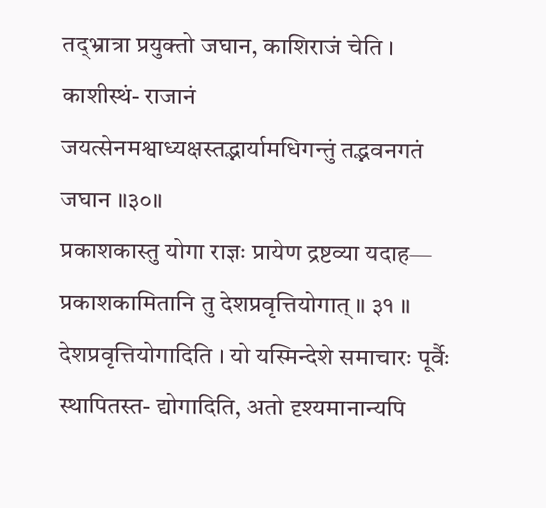तद्भ्रात्रा प्रयुक्तो जघान, काशिराजं चेति । काशीस्थं- राजानं जयत्सेनमश्वाध्यक्षस्तद्भार्यामधिगन्तुं तद्भवनगतं जघान ॥३०॥
प्रकाशकास्तु योगा राज्ञः प्रायेण द्रष्टव्या यदाह—
प्रकाशकामितानि तु देशप्रवृत्तियोगात् ॥ ३१ ॥
देशप्रवृत्तियोगादिति । यो यस्मिन्देशे समाचारः पूर्वैः स्थापितस्त- द्योगादिति, अतो दृश्यमानान्यपि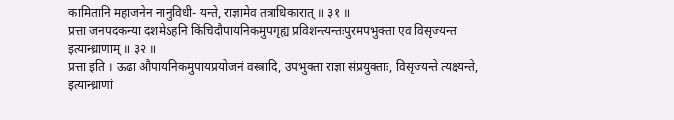कामितानि महाजनेन नानुविधी- यन्ते, राज्ञामेव तत्राधिकारात् ॥ ३१ ॥
प्रत्ता जनपदकन्या दशमेऽहनि किंचिदौपायनिकमुपगृह्य प्रविशन्त्यन्तःपुरमपभुक्ता एव विसृज्यन्त इत्यान्ध्राणाम् ॥ ३२ ॥
प्रत्ता इति । ऊढा औपायनिकमुपायप्रयोजनं वस्त्रादि, उपभुक्ता राज्ञा संप्रयुक्ताः, विसृज्यन्ते त्यक्ष्यन्ते, इत्यान्ध्राणां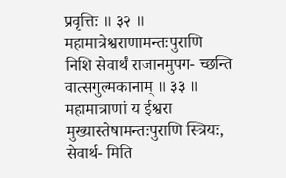प्रवृत्तिः ॥ ३२ ॥
महामात्रेश्वराणामन्तःपुराणि निशि सेवार्थं राजानमुपग- च्छन्ति वात्सगुल्मकानाम् ॥ ३३ ॥
महामात्राणां य ईश्वरा मुख्यास्तेषामन्तःपुराणि स्त्रियः, सेवार्थ- मिति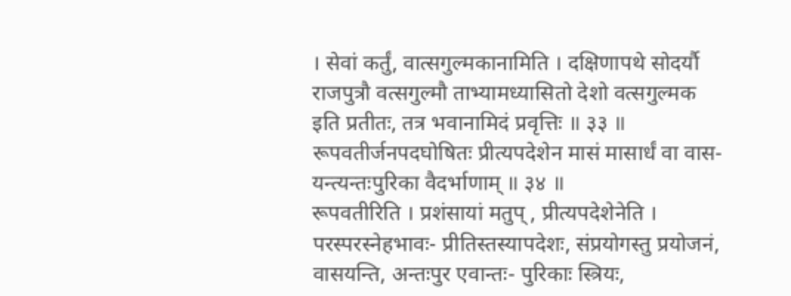। सेवां कर्तुं, वात्सगुल्मकानामिति । दक्षिणापथे सोदर्यौ राजपुत्रौ वत्सगुल्मौ ताभ्यामध्यासितो देशो वत्सगुल्मक इति प्रतीतः, तत्र भवानामिदं प्रवृत्तिः ॥ ३३ ॥
रूपवतीर्जनपदघोषितः प्रीत्यपदेशेन मासं मासार्धं वा वास- यन्त्यन्तःपुरिका वैदर्भाणाम् ॥ ३४ ॥
रूपवतीरिति । प्रशंसायां मतुप् , प्रीत्यपदेशेनेति । परस्परस्नेहभावः- प्रीतिस्तस्यापदेशः, संप्रयोगस्तु प्रयोजनं, वासयन्ति, अन्तःपुर एवान्तः- पुरिकाः स्त्रियः,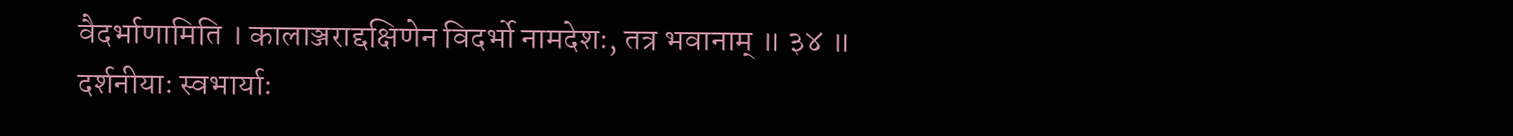वैदर्भाणामिति । कालाञ्जराद्दक्षिणेन विदर्भो नामदेशः, तत्र भवानाम् ॥ ३४ ॥
दर्शनीयाः स्वभार्याः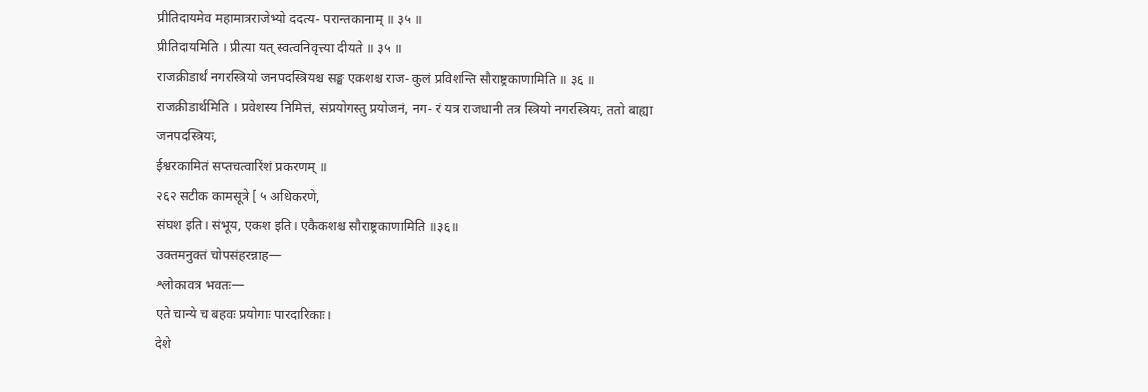प्रीतिदायमेव महामात्रराजेभ्यो ददत्य- परान्तकानाम् ॥ ३५ ॥
प्रीतिदायमिति । प्रीत्या यत् स्वत्वनिवृत्त्या दीयते ॥ ३५ ॥
राजक्रीडार्थं नगरस्त्रियो जनपदस्त्रियश्च सङ्घ एकशश्च राज- कुलं प्रविशन्ति सौराष्ट्रकाणामिति ॥ ३६ ॥
राजक्रीडार्थमिति । प्रवेशस्य निमित्तं, संप्रयोगस्तु प्रयोजनं, नग- रं यत्र राजधानी तत्र स्त्रियो नगरस्त्रियः, ततो बाह्या जनपदस्त्रियः,
ईश्वरकामितं सप्तचत्वारिंशं प्रकरणम् ॥
२६२ सटीक कामसूत्रे [ ५ अधिकरणे,
संघश इति। संभूय, एकश इति। एकैकशश्च सौराष्ट्रकाणामिति ॥३६॥
उक्तमनुक्तं चोपसंहरन्नाह—
श्लोकावत्र भवतः—
एते चान्ये च बहवः प्रयोगाः पारदारिकाः।
देशे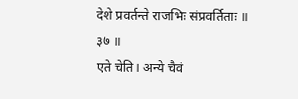देशे प्रवर्तन्ते राजभिः संप्रवर्तिताः ॥ ३७ ॥
एते चेति। अन्ये चैवं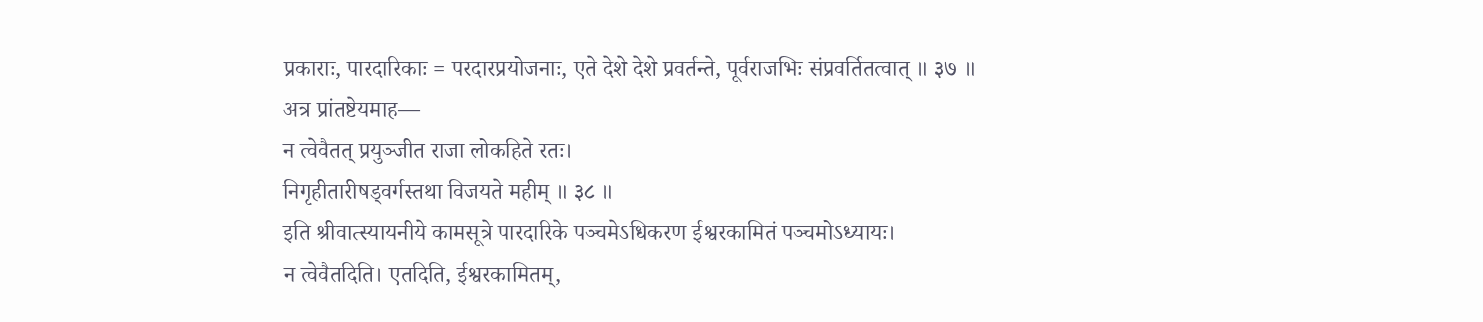प्रकाराः, पारदारिकाः = परदारप्रयोजनाः, एते देशे देशे प्रवर्तन्ते, पूर्वराजभिः संप्रवर्तितत्वात् ॥ ३७ ॥
अत्र प्रांतष्टेयमाह—
न त्वेवैतत् प्रयुञ्जीत राजा लोकहिते रतः।
निगृहीतारीषड्वर्गस्तथा विजयते महीम् ॥ ३८ ॥
इति श्रीवात्स्यायनीये कामसूत्रे पारदारिके पञ्चमेऽधिकरण ईश्वरकामितं पञ्चमोऽध्यायः।
न त्वेवैतदिति। एतदिति, ईश्वरकामितम्,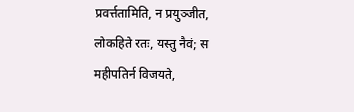प्रवर्त्ततामिति, न प्रयुञ्जीत, लोकहिते रतः, यस्तु नैवं; स महीपतिर्न विजयते,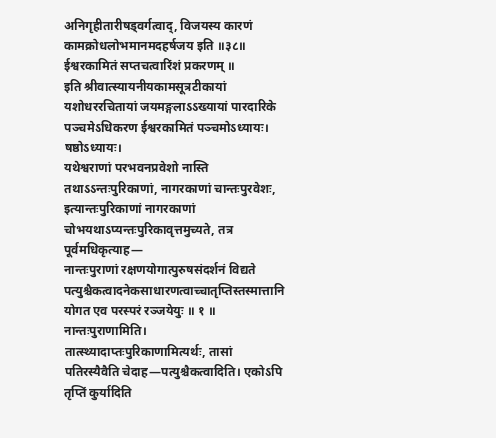अनिगृहीतारीषड्वर्गत्वाद्, विजयस्य कारणं कामक्रोधलोभमानमदहर्षजय इति ॥३८॥
ईश्वरकामितं सप्तचत्वारिंशं प्रकरणम् ॥
इति श्रीवात्स्यायनीयकामसूत्रटीकायां यशोधररचितायां जयमङ्गलाऽऽख्यायां पारदारिके पञ्चमेऽधिकरण ईश्वरकामितं पञ्चमोऽध्यायः।
षष्ठोऽध्यायः।
यथेश्वराणां परभवनप्रवेशो नास्ति तथाऽऽन्तःपुरिकाणां, नागरकाणां चान्तःपुरवेशः, इत्यान्तःपुरिकाणां नागरकाणां चोभयथाऽप्यन्तःपुरिकावृत्तमुच्यते, तत्र पूर्वमधिकृत्याह—
नान्तःपुराणां रक्षणयोगात्पुरुषसंदर्शनं विद्यते पत्युश्चैकत्वादनेकसाधारणत्वाच्चातृप्तिस्तस्मात्तानि योगत एव परस्परं रञ्जयेयुः ॥ १ ॥
नान्तःपुराणामिति। तात्स्थ्यादाप्तःपुरिकाणामित्यर्थः, तासां पतिरस्यैवैति चेदाह—पत्युश्चैकत्वादिति। एकोऽपि तृप्तिं कुर्यादिति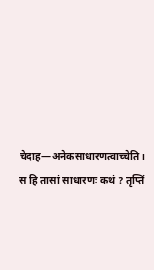चेदाह—अनेकसाधारणत्वाच्चेति। स हि तासां साधारणः कथं ? तृप्तिं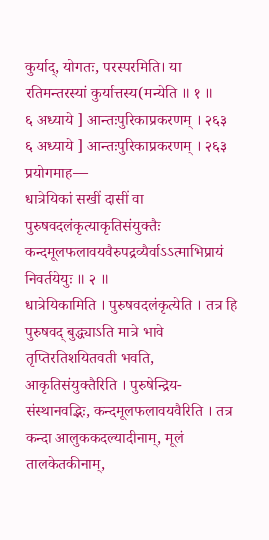कुर्याद्, योगतः, परस्परमिति। या रतिमन्तरस्यां कुर्यात्तस्य(मन्येति ॥ १ ॥
६ अध्याये ] आन्तःपुरिकाप्रकरणम् । २६३
६ अध्याये ] आन्तःपुरिकाप्रकरणम् । २६३
प्रयोगमाह—
धात्रेयिकां सखीं दासीं वा पुरुषवदलंकृत्याकृतिसंयुक्तैः कन्दमूलफलावयवैरुपद्रव्यैर्वाऽऽत्माभिप्रायं निवर्तयेयुः ॥ २ ॥
धात्रेयिकामिति । पुरुषवदलंकृत्येति । तत्र हि पुरुषवद् बुद्ध्याऽति मात्रे भावे तृप्तिरतिशयितवती भवति, आकृतिसंयुक्तैरिति । पुरुषेन्द्रिय-संस्थानवद्भिः, कन्दमूलफलावयवैरिति । तत्र कन्दा आलुककदल्यादीनाम्, मूलं तालकेतकीनाम्,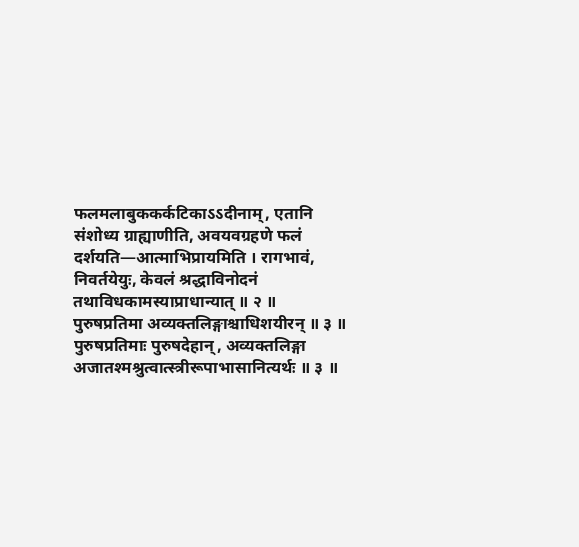फलमलाबुककर्कटिकाऽऽदीनाम्, एतानि संशोध्य ग्राह्याणीति, अवयवग्रहणे फलं दर्शयति—आत्माभिप्रायमिति । रागभावं, निवर्तयेयुः, केवलं श्रद्धाविनोदनं तथाविधकामस्याप्राधान्यात् ॥ २ ॥
पुरुषप्रतिमा अव्यक्तलिङ्गाश्चाधिशयीरन् ॥ ३ ॥
पुरुषप्रतिमाः पुरुषदेहान्, अव्यक्तलिङ्गा अजातश्मश्रुत्वात्स्त्रीरूपाभासानित्यर्थः ॥ ३ ॥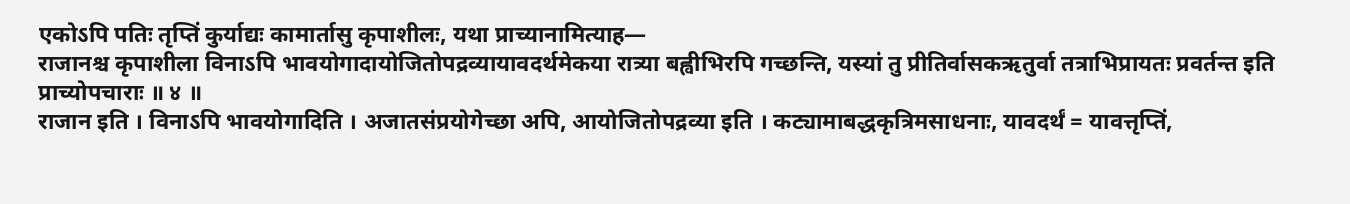एकोऽपि पतिः तृप्तिं कुर्याद्यः कामार्तासु कृपाशीलः, यथा प्राच्यानामित्याह—
राजानश्च कृपाशीला विनाऽपि भावयोगादायोजितोपद्रव्यायावदर्थमेकया रात्र्या बह्वीभिरपि गच्छन्ति, यस्यां तु प्रीतिर्वासकऋतुर्वा तत्राभिप्रायतः प्रवर्तन्त इति प्राच्योपचाराः ॥ ४ ॥
राजान इति । विनाऽपि भावयोगादिति । अजातसंप्रयोगेच्छा अपि, आयोजितोपद्रव्या इति । कट्यामाबद्धकृत्रिमसाधनाः, यावदर्थं = यावत्तृप्तिं,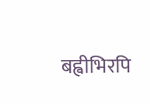बह्वीभिरपि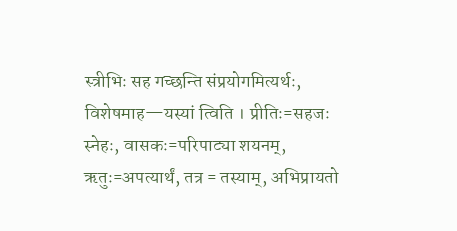स्त्रीभिः सह गच्छन्ति संप्रयोगमित्यर्थः, विशेषमाह—यस्यां त्विति । प्रीतिः=सहजः स्नेहः, वासकः=परिपाट्या शयनम्, ऋतुः=अपत्यार्थं, तत्र = तस्याम्, अभिप्रायतो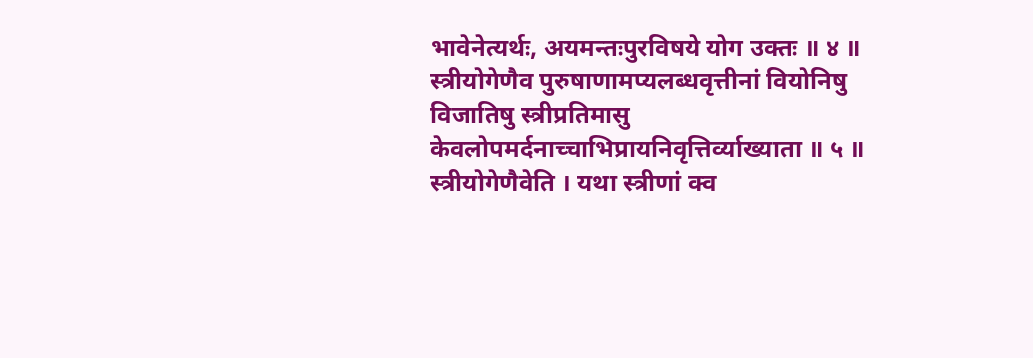भावेनेत्यर्थः, अयमन्तःपुरविषये योग उक्तः ॥ ४ ॥
स्त्रीयोगेणैव पुरुषाणामप्यलब्धवृत्तीनां वियोनिषु विजातिषु स्त्रीप्रतिमासु केवलोपमर्दनाच्चाभिप्रायनिवृत्तिर्व्याख्याता ॥ ५ ॥
स्त्रीयोगेणैवेति । यथा स्त्रीणां क्व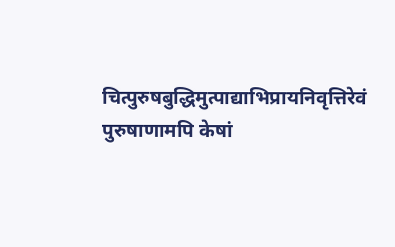चित्पुरुषबुद्धिमुत्पाद्याभिप्रायनिवृत्तिरेवं पुरुषाणामपि केषां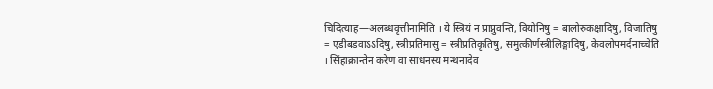चिदित्याह—अलब्धवृत्तीनामिति । ये स्त्रियं न प्राप्नुवन्ति, वियोनिषु = बालोरुकक्षादिषु, विजातिषु = एडीबडवाऽऽदिषु, स्त्रीप्रतिमासु = स्त्रीप्रतिकृतिषु, समुत्कीर्णस्त्रीलिङ्गादिषु, केवलोपमर्दनाच्चेति । सिंहाक्रान्तेन करेण वा साधनस्य मन्थनादेव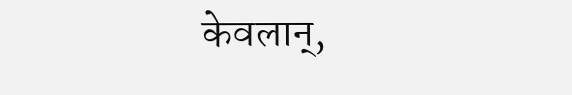केवलान्,